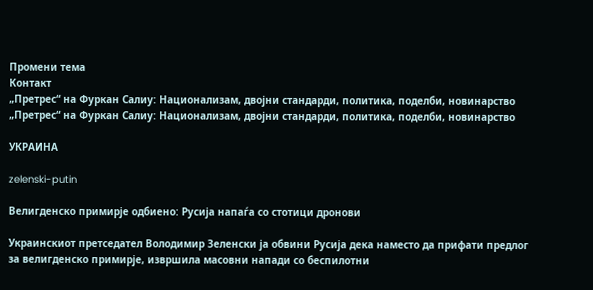Промени тема
Контакт
„Претрес“ на Фуркан Салиу: Национализам, двојни стандарди, политика, поделби, новинарство
„Претрес“ на Фуркан Салиу: Национализам, двојни стандарди, политика, поделби, новинарство

УКРАИНА

zelenski-putin

Велигденско примирје одбиено: Русија напаѓа со стотици дронови

Украинскиот претседател Володимир Зеленски ја обвини Русија дека наместо да прифати предлог за велигденско примирје, извршила масовни напади со беспилотни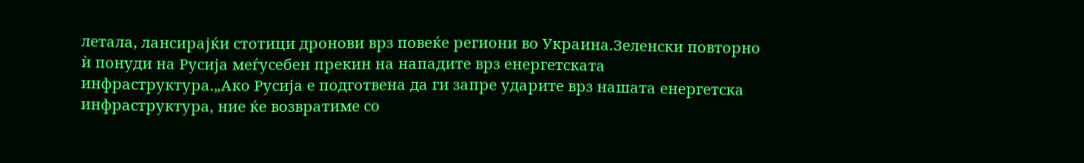летала, лансирајќи стотици дронови врз повеќе региони во Украина.Зеленски повторно ѝ понуди на Русија меѓусебен прекин на нападите врз енергетската инфраструктура.„Ако Русија е подготвена да ги запре ударите врз нашата енергетска инфраструктура, ние ќе возвратиме со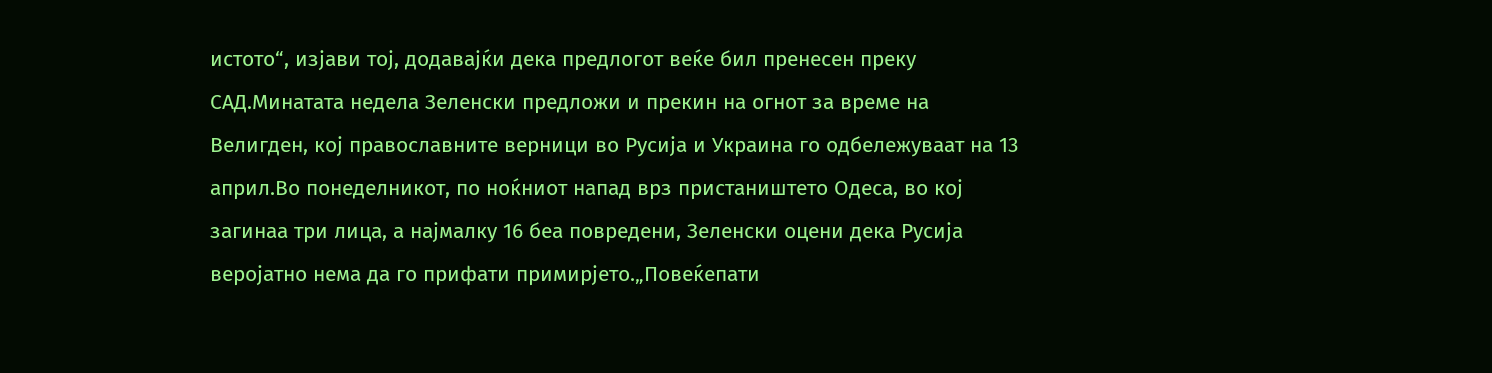истото“, изјави тој, додавајќи дека предлогот веќе бил пренесен преку САД.Минатата недела Зеленски предложи и прекин на огнот за време на Велигден, кој православните верници во Русија и Украина го одбележуваат на 13 април.Во понеделникот, по ноќниот напад врз пристаништето Одеса, во кој загинаа три лица, а најмалку 16 беа повредени, Зеленски оцени дека Русија веројатно нема да го прифати примирјето.„Повеќепати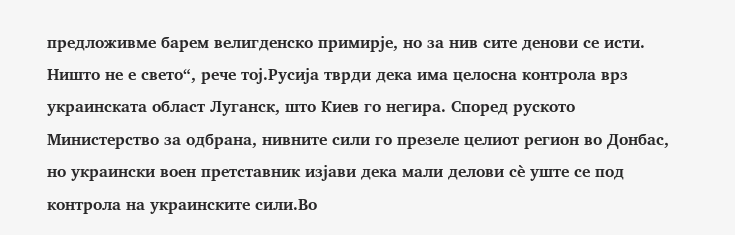предложивме барем велигденско примирје, но за нив сите денови се исти. Ништо не е свето“, рече тој.Русија тврди дека има целосна контрола врз украинската област Луганск, што Киев го негира. Според руското Министерство за одбрана, нивните сили го презеле целиот регион во Донбас, но украински воен претставник изјави дека мали делови сè уште се под контрола на украинските сили.Во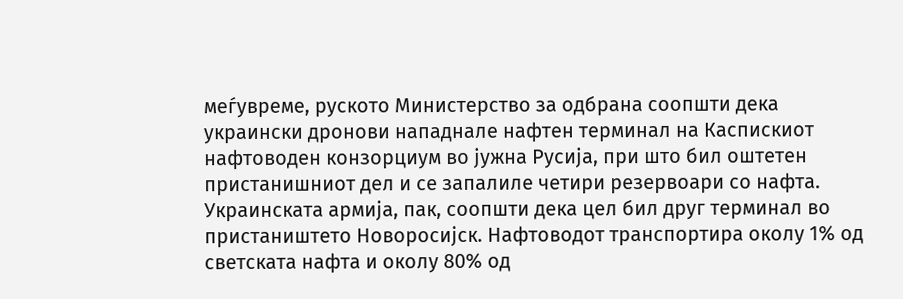меѓувреме, руското Министерство за одбрана соопшти дека украински дронови нападнале нафтен терминал на Каспискиот нафтоводен конзорциум во јужна Русија, при што бил оштетен пристанишниот дел и се запалиле четири резервоари со нафта. Украинската армија, пак, соопшти дека цел бил друг терминал во пристаништето Новоросијск. Нафтоводот транспортира околу 1% од светската нафта и околу 80% од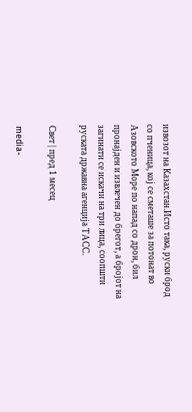извозот на Казахстан.Исто така, руски брод со пченица, кој се сметаше за потонат во Азовското Море по напад со дрон, бил пронајден и извлечен до брегот, а бројот на загинати се искачи на три лица, соопшти руската државна агенција ТАСС.

Свет | пред 1 месец

media-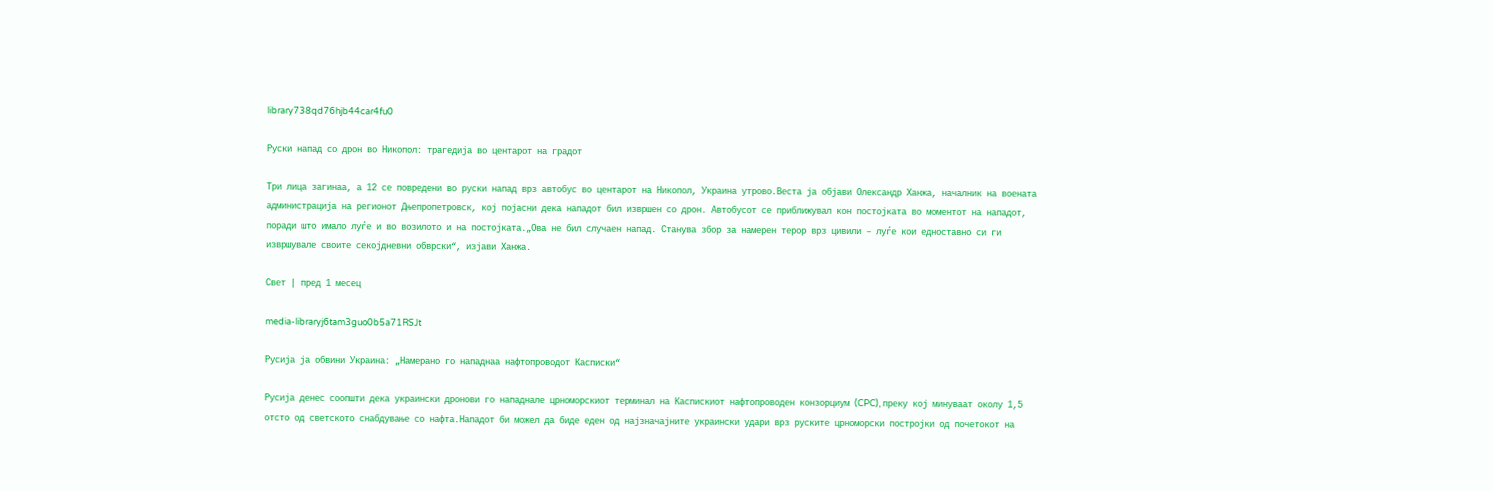library738qd76hjb44car4fu0

Руски напад со дрон во Никопол: трагедија во центарот на градот

Три лица загинаа, а 12 се повредени во руски напад врз автобус во центарот на Никопол, Украина утрово.Веста ја објави Олександр Ханжа, началник на воената администрација на регионот Дњепропетровск, кој појасни дека нападот бил извршен со дрон. Автобусот се приближувал кон постојката во моментот на нападот, поради што имало луѓе и во возилото и на постојката.„Ова не бил случаен напад. Станува збор за намерен терор врз цивили – луѓе кои едноставно си ги извршувале своите секојдневни обврски“, изјави Ханжа.

Свет | пред 1 месец

media-libraryj6tam3guo0b5a71RSJt

Русија ја обвини Украина: „Намерано го нападнаа нафтопроводот Касписки“

Русија денес соопшти дека украински дронови го нападнале црноморскиот терминал на Каспискиот нафтопроводен конзорциум (CPC), преку кој минуваат околу 1,5 отсто од светското снабдување со нафта.Нападот би можел да биде еден од најзначајните украински удари врз руските црноморски постројки од почетокот на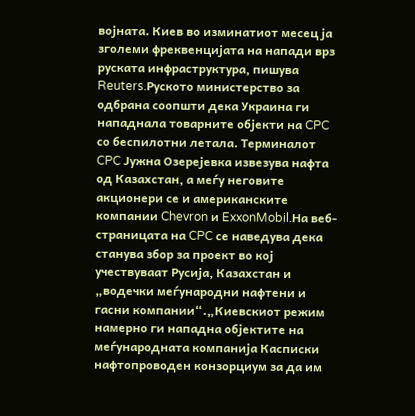војната. Киев во изминатиот месец ја зголеми фреквенцијата на напади врз руската инфраструктура, пишува Reuters.Руското министерство за одбрана соопшти дека Украина ги нападнала товарните објекти на CPC со беспилотни летала. Терминалот CPC Јужна Озерејевка извезува нафта од Казахстан, а меѓу неговите акционери се и американските компании Chevron и ExxonMobil.На веб-страницата на CPC се наведува дека станува збор за проект во кој учествуваат Русија, Казахстан и „водечки меѓународни нафтени и гасни компании“.„Киевскиот режим намерно ги нападна објектите на меѓународната компанија Касписки нафтопроводен конзорциум за да им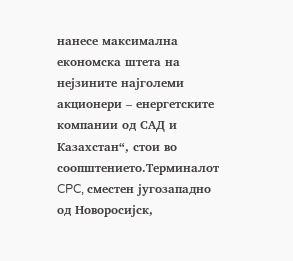нанесе максимална економска штета на нејзините најголеми акционери – енергетските компании од САД и Казахстан“, стои во соопштението.Терминалот CPC, сместен југозападно од Новоросијск,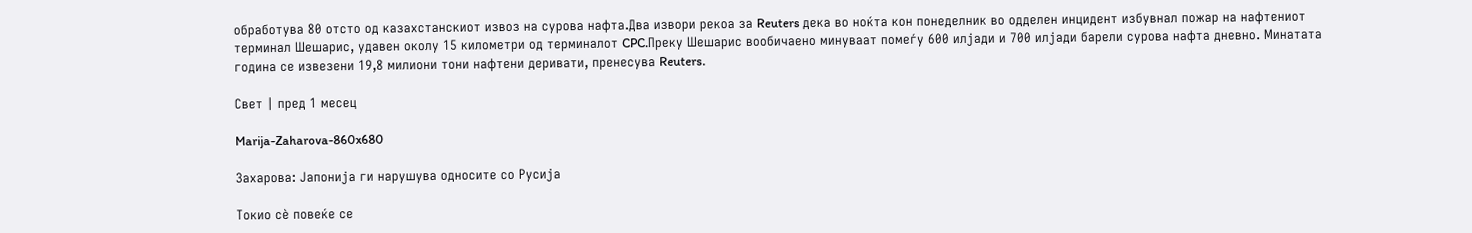обработува 80 отсто од казахстанскиот извоз на сурова нафта.Два извори рекоа за Reuters дека во ноќта кон понеделник во одделен инцидент избувнал пожар на нафтениот терминал Шешарис, удавен околу 15 километри од терминалот CPC.Преку Шешарис вообичаено минуваат помеѓу 600 илјади и 700 илјади барели сурова нафта дневно. Минатата година се извезени 19,8 милиони тони нафтени деривати, пренесува Reuters.

Свет | пред 1 месец

Marija-Zaharova-860x680

Захарова: Јапонија ги нарушува односите со Русија

Токио сè повеќе се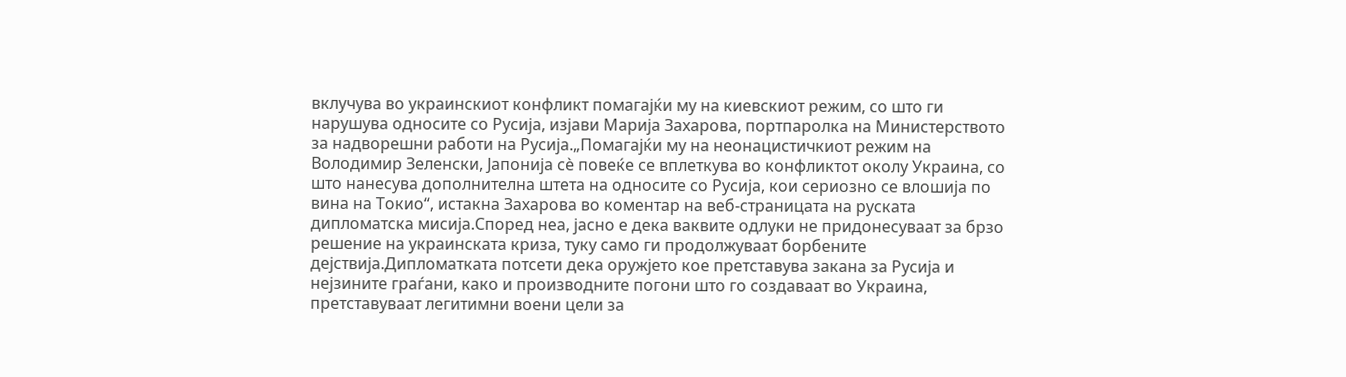вклучува во украинскиот конфликт помагајќи му на киевскиот режим, со што ги нарушува односите со Русија, изјави Марија Захарова, портпаролка на Министерството за надворешни работи на Русија.„Помагајќи му на неонацистичкиот режим на Володимир Зеленски, Јапонија сè повеќе се вплеткува во конфликтот околу Украина, со што нанесува дополнителна штета на односите со Русија, кои сериозно се влошија по вина на Токио“, истакна Захарова во коментар на веб-страницата на руската дипломатска мисија.Според неа, јасно е дека ваквите одлуки не придонесуваат за брзо решение на украинската криза, туку само ги продолжуваат борбените дејствија.Дипломатката потсети дека оружјето кое претставува закана за Русија и нејзините граѓани, како и производните погони што го создаваат во Украина, претставуваат легитимни воени цели за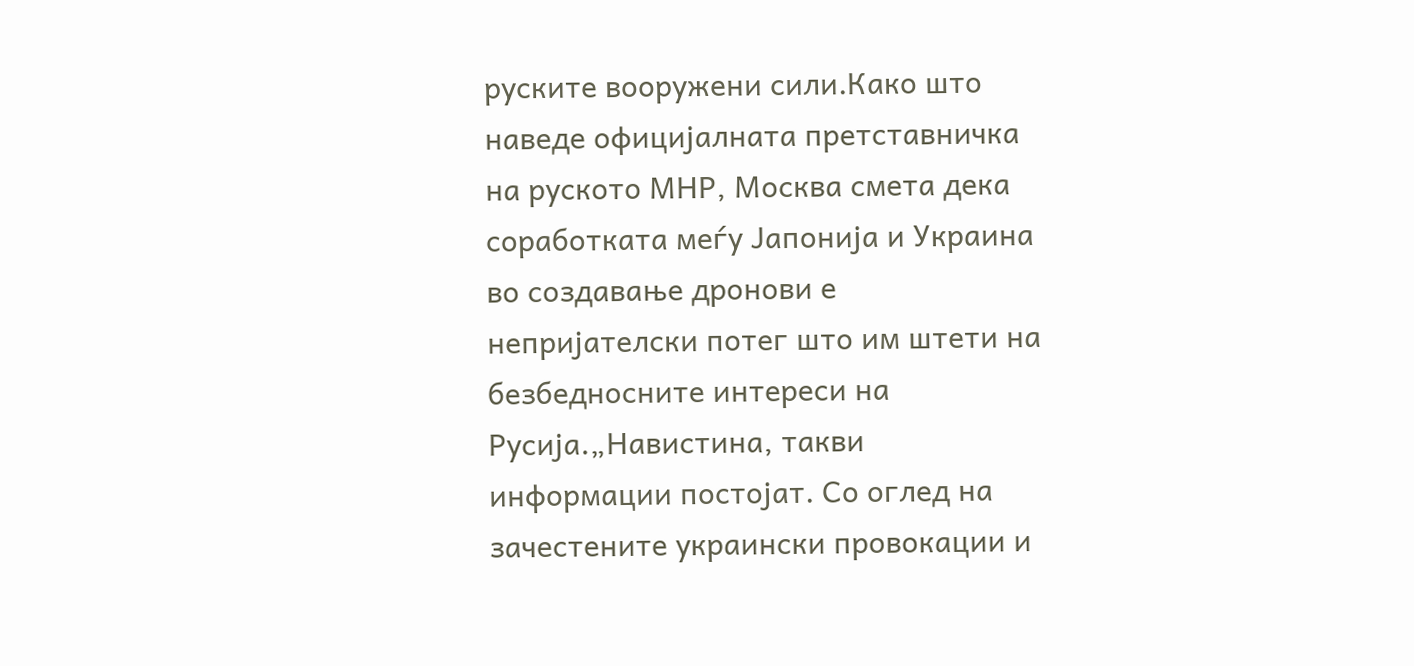руските вооружени сили.Како што наведе официјалната претставничка на руското МНР, Москва смета дека соработката меѓу Јапонија и Украина во создавање дронови е непријателски потег што им штети на безбедносните интереси на Русија.„Навистина, такви информации постојат. Со оглед на зачестените украински провокации и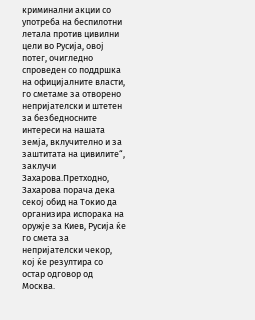криминални акции со употреба на беспилотни летала против цивилни цели во Русија, овој потег, очигледно спроведен со поддршка на официјалните власти, го сметаме за отворено непријателски и штетен за безбедносните интереси на нашата земја, вклучително и за заштитата на цивилите“, заклучи Захарова.Претходно, Захарова порача дека секој обид на Токио да организира испорака на оружје за Киев, Русија ќе го смета за непријателски чекор, кој ќе резултира со остар одговор од Москва.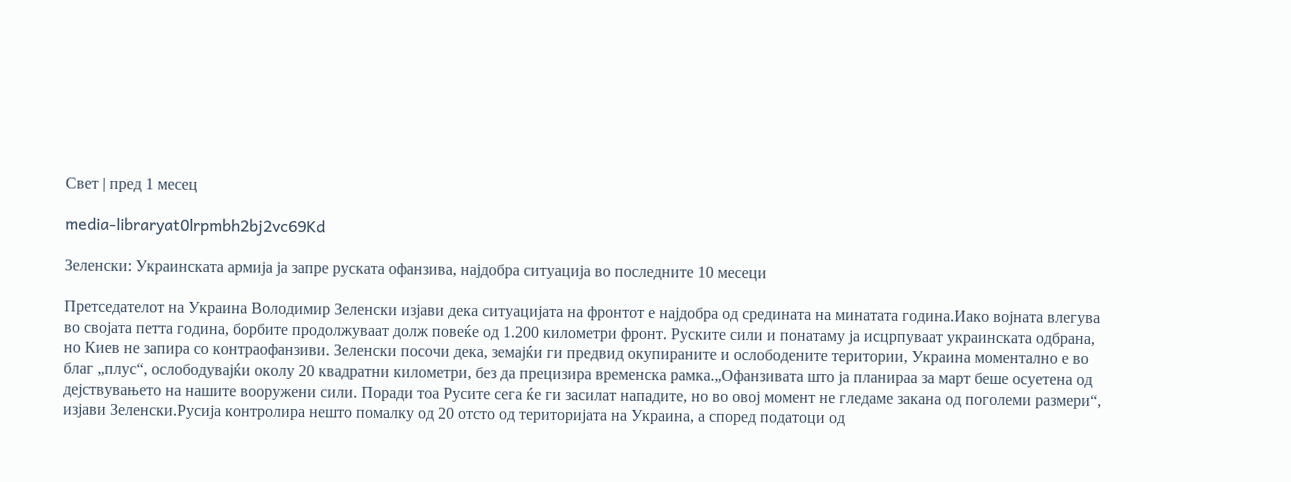Свет | пред 1 месец

media-libraryat0lrpmbh2bj2vc69Kd

Зеленски: Украинската армија ја запре руската офанзива, најдобра ситуација во последните 10 месеци

Претседателот на Украина Володимир Зеленски изјави дека ситуацијата на фронтот е најдобра од средината на минатата година.Иако војната влегува во својата петта година, борбите продолжуваат долж повеќе од 1.200 километри фронт. Руските сили и понатаму ја исцрпуваат украинската одбрана, но Киев не запира со контраофанзиви. Зеленски посочи дека, земајќи ги предвид окупираните и ослободените територии, Украина моментално е во благ „плус“, ослободувајќи околу 20 квадратни километри, без да прецизира временска рамка.„Офанзивата што ја планираа за март беше осуетена од дејствувањето на нашите вооружени сили. Поради тоа Русите сега ќе ги засилат нападите, но во овој момент не гледаме закана од поголеми размери“, изјави Зеленски.Русија контролира нешто помалку од 20 отсто од територијата на Украина, а според податоци од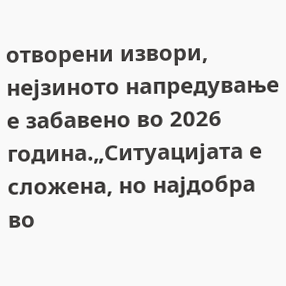отворени извори, нејзиното напредување е забавено во 2026 година.„Ситуацијата е сложена, но најдобра во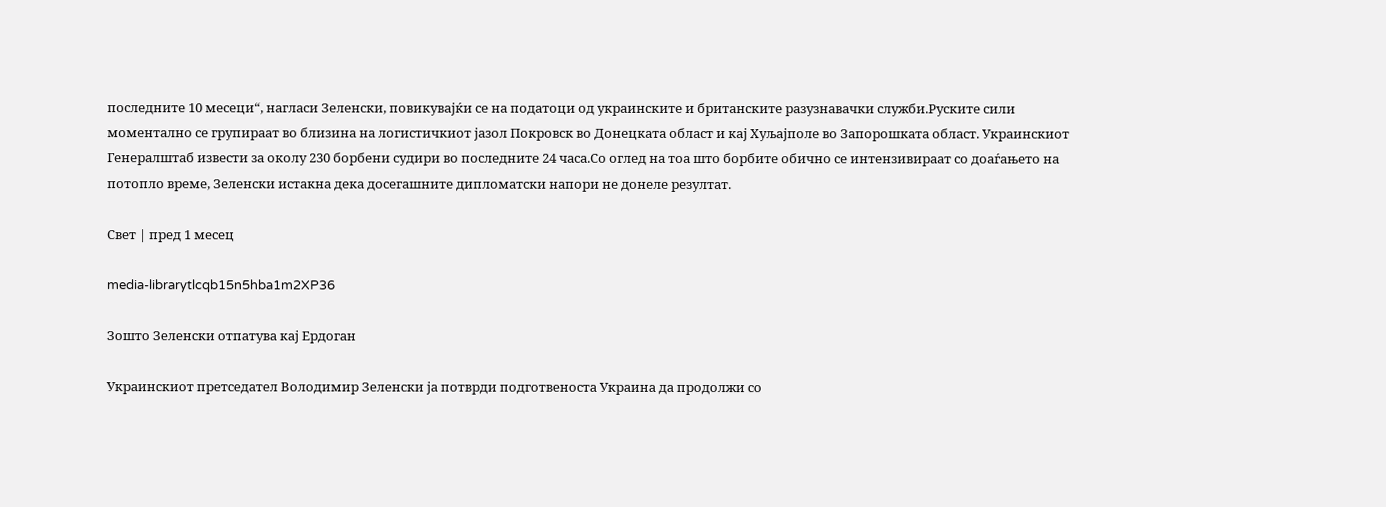последните 10 месеци“, нагласи Зеленски, повикувајќи се на податоци од украинските и британските разузнавачки служби.Руските сили моментално се групираат во близина на логистичкиот јазол Покровск во Донецката област и кај Хуљајполе во Запорошката област. Украинскиот Генералштаб извести за околу 230 борбени судири во последните 24 часа.Со оглед на тоа што борбите обично се интензивираат со доаѓањето на потопло време, Зеленски истакна дека досегашните дипломатски напори не донеле резултат.

Свет | пред 1 месец

media-librarytlcqb15n5hba1m2XP36

Зошто Зеленски отпатува кај Ердоган

Украинскиот претседател Володимир Зеленски ја потврди подготвеноста Украина да продолжи со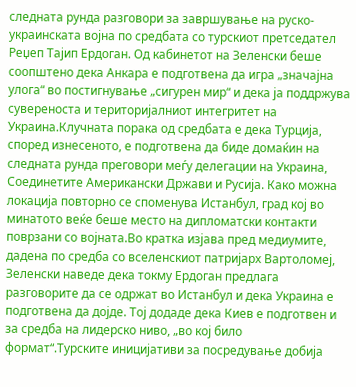следната рунда разговори за завршување на руско-украинската војна по средбата со турскиот претседател Реџеп Тајип Ердоган. Од кабинетот на Зеленски беше соопштено дека Анкара е подготвена да игра „значајна улога“ во постигнување „сигурен мир“ и дека ја поддржува сувереноста и територијалниот интегритет на Украина.Клучната порака од средбата е дека Турција, според изнесеното, е подготвена да биде домаќин на следната рунда преговори меѓу делегации на Украина, Соединетите Американски Држави и Русија. Како можна локација повторно се споменува Истанбул, град кој во минатото веќе беше место на дипломатски контакти поврзани со војната.Во кратка изјава пред медиумите, дадена по средба со вселенскиот патријарх Вартоломеј, Зеленски наведе дека токму Ердоган предлага разговорите да се одржат во Истанбул и дека Украина е подготвена да дојде. Тој додаде дека Киев е подготвен и за средба на лидерско ниво, „во кој било формат“.Турските иницијативи за посредување добија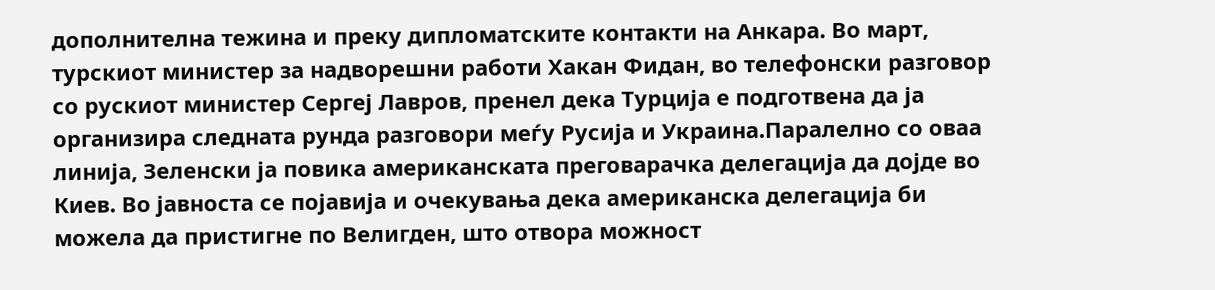дополнителна тежина и преку дипломатските контакти на Анкара. Во март, турскиот министер за надворешни работи Хакан Фидан, во телефонски разговор со рускиот министер Сергеј Лавров, пренел дека Турција е подготвена да ја организира следната рунда разговори меѓу Русија и Украина.Паралелно со оваа линија, Зеленски ја повика американската преговарачка делегација да дојде во Киев. Во јавноста се појавија и очекувања дека американска делегација би можела да пристигне по Велигден, што отвора можност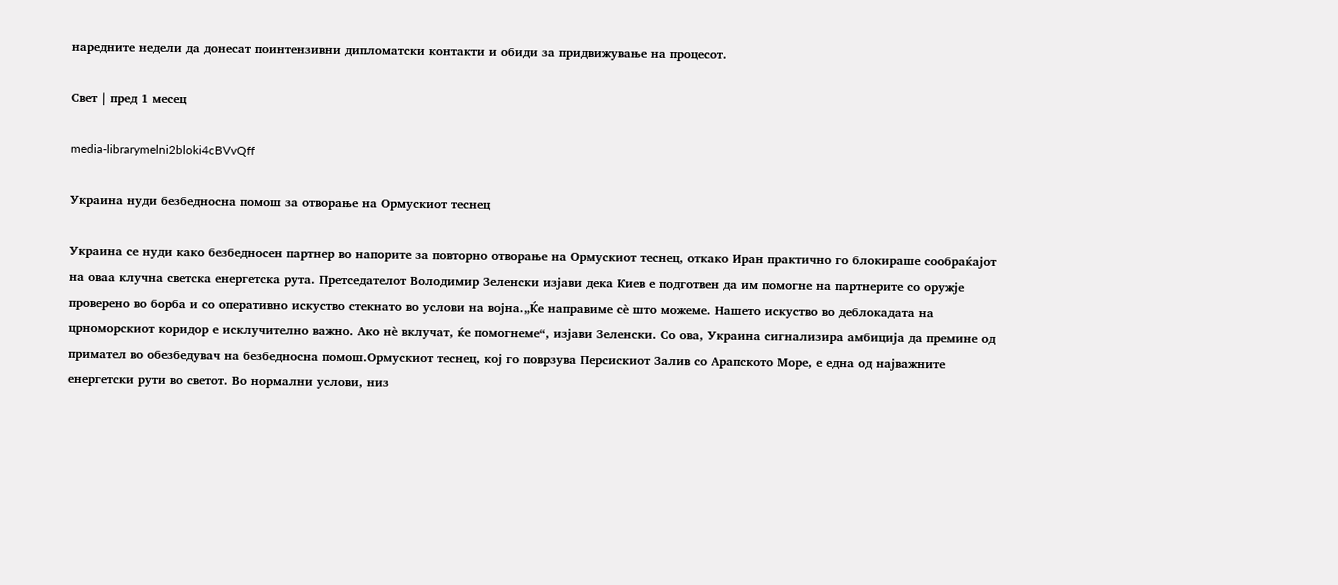наредните недели да донесат поинтензивни дипломатски контакти и обиди за придвижување на процесот.

Свет | пред 1 месец

media-librarymelni2bloki4cBVvQff

Украина нуди безбедносна помош за отворање на Ормускиот теснец

Украина се нуди како безбедносен партнер во напорите за повторно отворање на Ормускиот теснец, откако Иран практично го блокираше сообраќајот на оваа клучна светска енергетска рута. Претседателот Володимир Зеленски изјави дека Киев е подготвен да им помогне на партнерите со оружје проверено во борба и со оперативно искуство стекнато во услови на војна.„Ќе направиме сè што можеме. Нашето искуство во деблокадата на црноморскиот коридор е исклучително важно. Ако нè вклучат, ќе помогнеме“, изјави Зеленски. Со ова, Украина сигнализира амбиција да премине од примател во обезбедувач на безбедносна помош.Ормускиот теснец, кој го поврзува Персискиот Залив со Арапското Море, е една од најважните енергетски рути во светот. Во нормални услови, низ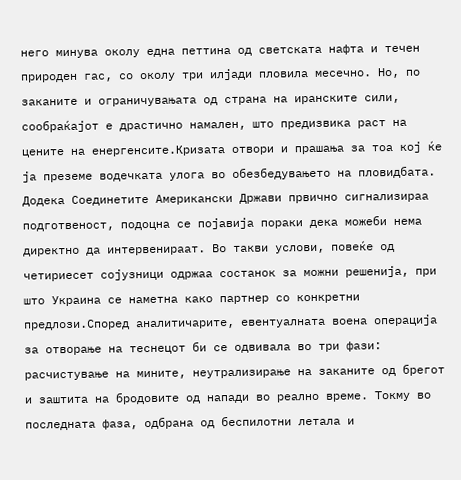него минува околу една петтина од светската нафта и течен природен гас, со околу три илјади пловила месечно. Но, по заканите и ограничувањата од страна на иранските сили, сообраќајот е драстично намален, што предизвика раст на цените на енергенсите.Кризата отвори и прашања за тоа кој ќе ја преземе водечката улога во обезбедувањето на пловидбата. Додека Соединетите Американски Држави првично сигнализираа подготвеност, подоцна се појавија пораки дека можеби нема директно да интервенираат. Во такви услови, повеќе од четириесет сојузници одржаа состанок за можни решенија, при што Украина се наметна како партнер со конкретни предлози.Според аналитичарите, евентуалната воена операција за отворање на теснецот би се одвивала во три фази: расчистување на мините, неутрализирање на заканите од брегот и заштита на бродовите од напади во реално време. Токму во последната фаза, одбрана од беспилотни летала и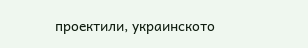проектили, украинското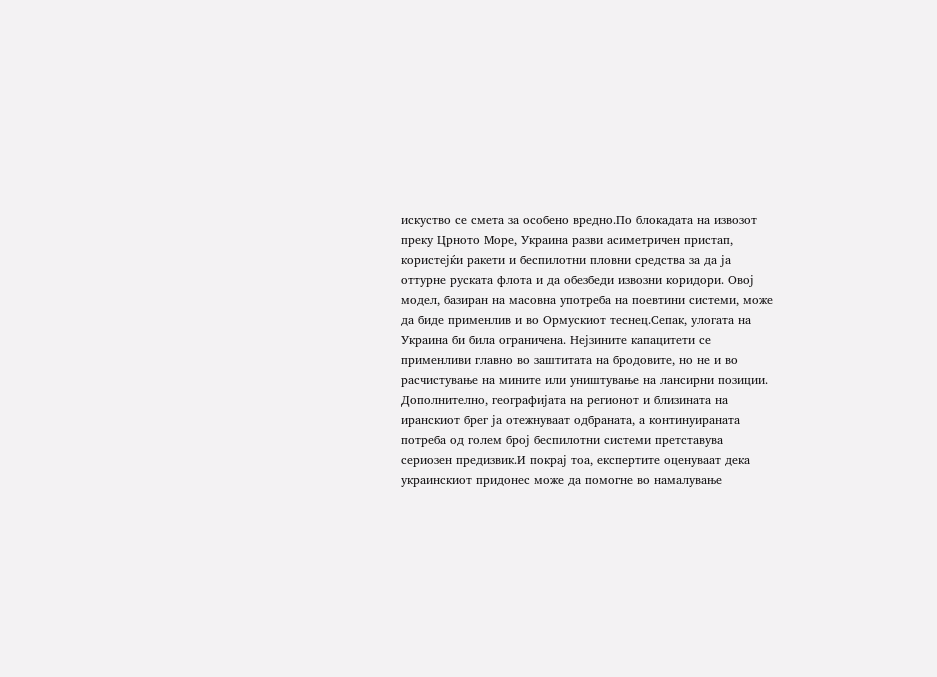искуство се смета за особено вредно.По блокадата на извозот преку Црното Море, Украина разви асиметричен пристап, користејќи ракети и беспилотни пловни средства за да ја оттурне руската флота и да обезбеди извозни коридори. Овој модел, базиран на масовна употреба на поевтини системи, може да биде применлив и во Ормускиот теснец.Сепак, улогата на Украина би била ограничена. Нејзините капацитети се применливи главно во заштитата на бродовите, но не и во расчистување на мините или уништување на лансирни позиции. Дополнително, географијата на регионот и близината на иранскиот брег ја отежнуваат одбраната, а континуираната потреба од голем број беспилотни системи претставува сериозен предизвик.И покрај тоа, експертите оценуваат дека украинскиот придонес може да помогне во намалување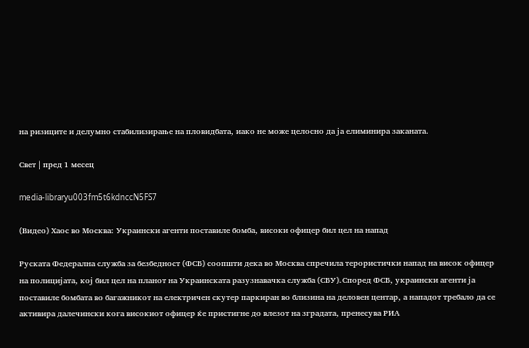на ризиците и делумно стабилизирање на пловидбата, иако не може целосно да ја елиминира заканата.

Свет | пред 1 месец

media-libraryu003fm5t6kdnccN5FS7

(Видео) Хаос во Москва: Украински агенти поставиле бомба, високи офицер бил цел на напад

Руската Федерална служба за безбедност (ФСБ) соопшти дека во Москва спречила терористички напад на висок офицер на полицијата, кој бил цел на планот на Украинската разузнавачка служба (СБУ).Според ФСБ, украински агенти ја поставиле бомбата во багажникот на електричен скутер паркиран во близина на деловен центар, а нападот требало да се активира далечински кога високиот офицер ќе пристигне до влезот на зградата, пренесува РИA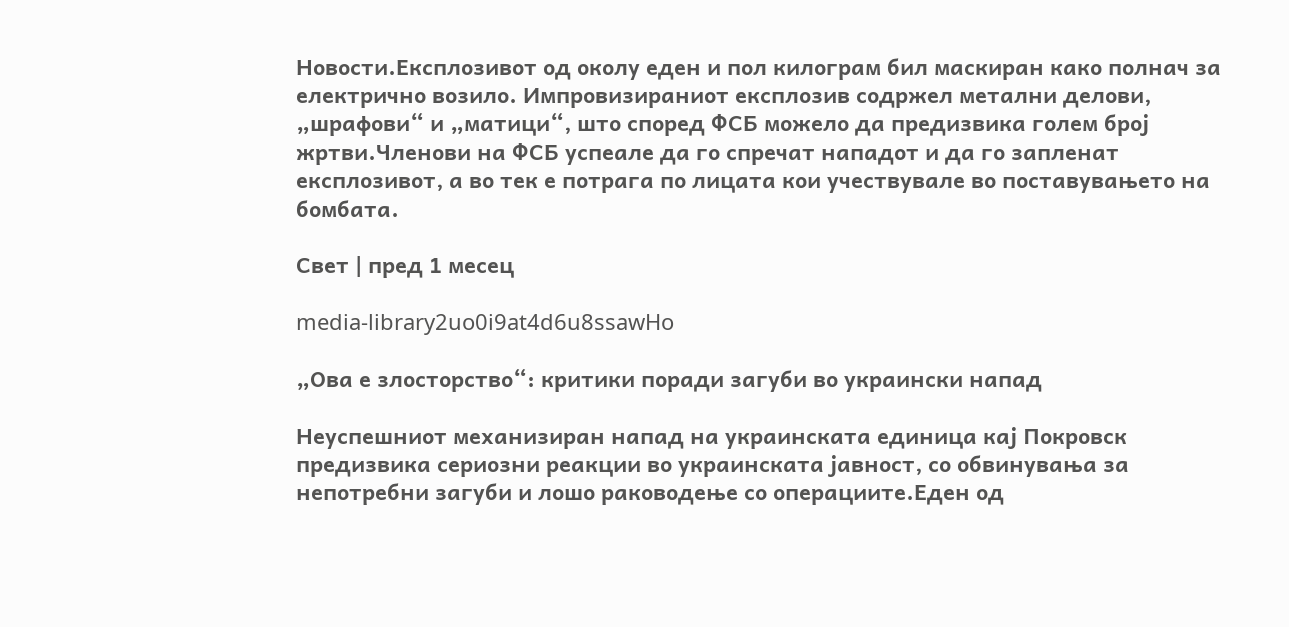Новости.Експлозивот од околу еден и пол килограм бил маскиран како полнач за електрично возило. Импровизираниот експлозив содржел метални делови, „шрафови“ и „матици“, што според ФСБ можело да предизвика голем број жртви.Членови на ФСБ успеале да го спречат нападот и да го запленат експлозивот, а во тек е потрага по лицата кои учествувале во поставувањето на бомбата.

Свет | пред 1 месец

media-library2uo0i9at4d6u8ssawHo

„Ова е злосторство“: критики поради загуби во украински напад

Неуспешниот механизиран напад на украинската единица кај Покровск предизвика сериозни реакции во украинската јавност, со обвинувања за непотребни загуби и лошо раководење со операциите.Еден од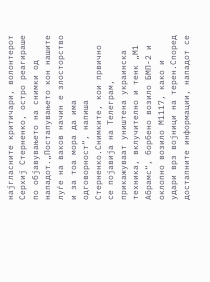најгласните критичари, волонтерот Серхиј Стерненко, остро реагираше по објавувањето на снимки од нападот.„Постапувањето кон нашите луѓе на ваков начин е злосторство и за тоа мора да има одговорност“, напиша Стерненко.Снимките, кои првично се појавија на Телеграм, прикажуваат уништена украинска техника, вклучително и тенк „М1 Абрамс“, борбено возило БМП-2 и оклопно возило М1117, како и удари врз војници на терен.Според достапните информации, нападот се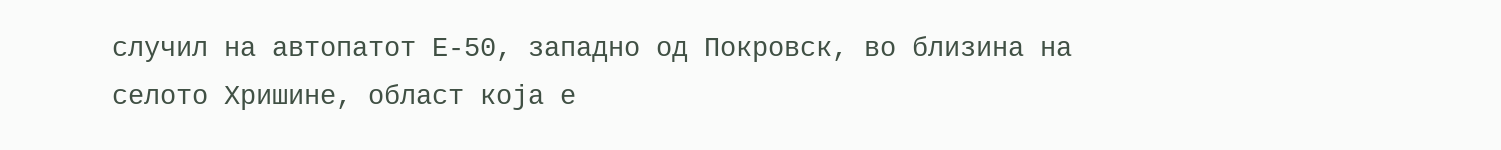случил на автопатот Е-50, западно од Покровск, во близина на селото Хришине, област која е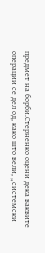предмет на борби.Стерненко оцени дека ваквите операции се дел од, како што вели, „системски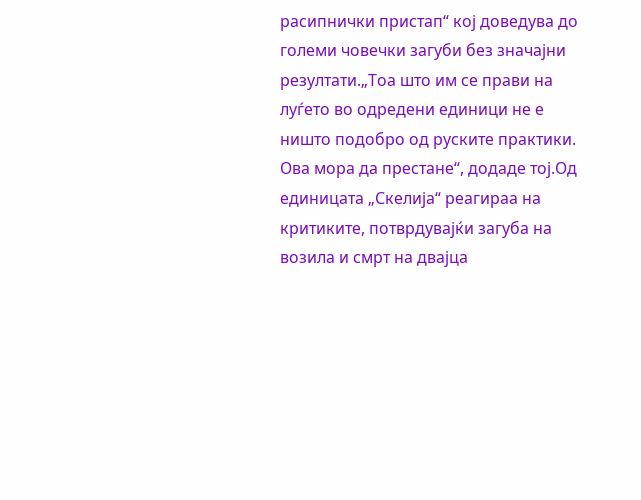расипнички пристап“ кој доведува до големи човечки загуби без значајни резултати.„Тоа што им се прави на луѓето во одредени единици не е ништо подобро од руските практики. Ова мора да престане“, додаде тој.Од единицата „Скелија“ реагираа на критиките, потврдувајќи загуба на возила и смрт на двајца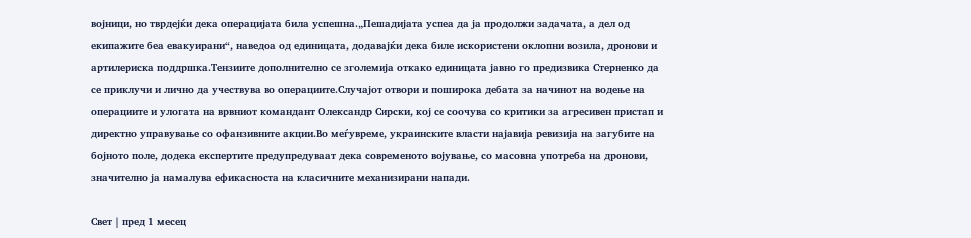војници, но тврдејќи дека операцијата била успешна.„Пешадијата успеа да ја продолжи задачата, а дел од екипажите беа евакуирани“, наведоа од единицата, додавајќи дека биле искористени оклопни возила, дронови и артилериска поддршка.Тензиите дополнително се зголемија откако единицата јавно го предизвика Стерненко да се приклучи и лично да учествува во операциите.Случајот отвори и поширока дебата за начинот на водење на операциите и улогата на врвниот командант Олександр Сирски, кој се соочува со критики за агресивен пристап и директно управување со офанзивните акции.Во меѓувреме, украинските власти најавија ревизија на загубите на бојното поле, додека експертите предупредуваат дека современото војување, со масовна употреба на дронови, значително ја намалува ефикасноста на класичните механизирани напади.

Свет | пред 1 месец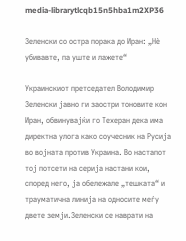media-librarytlcqb15n5hba1m2XP36

Зеленски со остра порака до Иран: „Нè убивавте, па уште и лажете“

Украинскиот претседател Володимир Зеленски јавно ги заостри тоновите кон Иран, обвинувајќи го Техеран дека има директна улога како соучесник на Русија во војната против Украина. Во настапот тој потсети на серија настани кои, според него, ја обележале „тешката“ и трауматична линија на односите меѓу двете земји.Зеленски се наврати на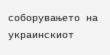соборувањето на украинскиот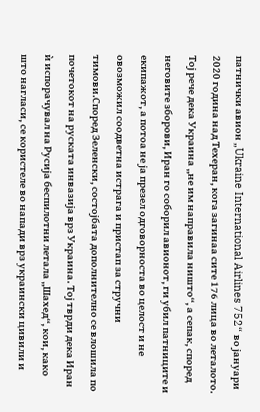патнички авион „Ukraine International Airlines 752“ во јануари 2020 година над Техеран, кога загинаа сите 176 лица во леталото. Тој рече дека Украина „не им направила ништо“, а сепак, според неговите зборови, Иран го соборил авионот, ги убил патниците и екипажот, а потоа не ја презел одговорноста во целост и не овозможил соодветна истрага и пристап за стручни тимови.Според Зеленски, состојбата дополнително се влошила по почетокот на руската инвазија врз Украина. Тој тврди дека Иран ѝ испорачувал на Русија беспилотни летала „Шахед“, кои, како што нагласи, се користеле во напади врз украински цивили и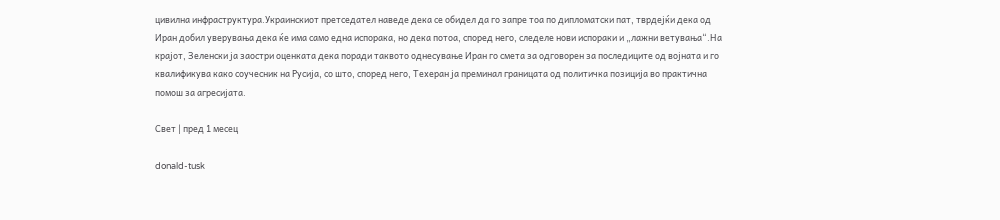цивилна инфраструктура.Украинскиот претседател наведе дека се обидел да го запре тоа по дипломатски пат, тврдејќи дека од Иран добил уверувања дека ќе има само една испорака, но дека потоа, според него, следеле нови испораки и „лажни ветувања“.На крајот, Зеленски ја заостри оценката дека поради таквото однесување Иран го смета за одговорен за последиците од војната и го квалификува како соучесник на Русија, со што, според него, Техеран ја преминал границата од политичка позиција во практична помош за агресијата.

Свет | пред 1 месец

donald-tusk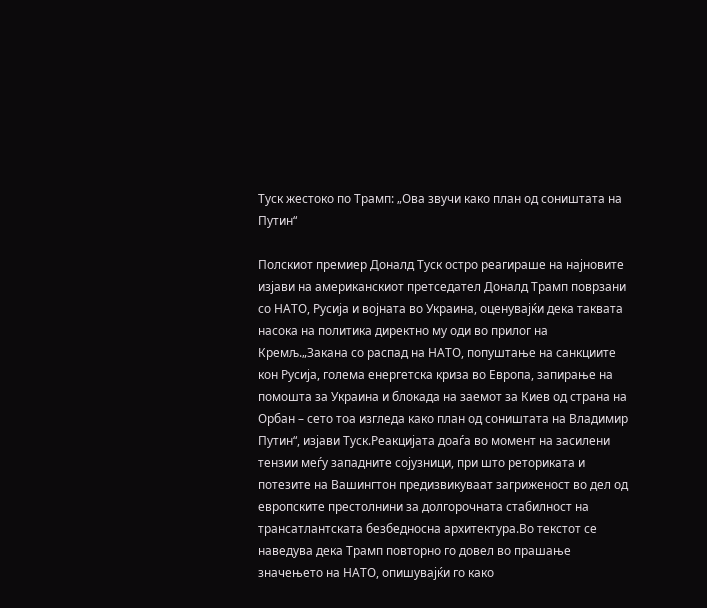Туск жестоко по Трамп: „Ова звучи како план од соништата на Путин“

Полскиот премиер Доналд Туск остро реагираше на најновите изјави на американскиот претседател Доналд Трамп поврзани со НАТО, Русија и војната во Украина, оценувајќи дека таквата насока на политика директно му оди во прилог на Кремљ.„Закана со распад на НАТО, попуштање на санкциите кон Русија, голема енергетска криза во Европа, запирање на помошта за Украина и блокада на заемот за Киев од страна на Орбан – сето тоа изгледа како план од соништата на Владимир Путин“, изјави Туск.Реакцијата доаѓа во момент на засилени тензии меѓу западните сојузници, при што реториката и потезите на Вашингтон предизвикуваат загриженост во дел од европските престолнини за долгорочната стабилност на трансатлантската безбедносна архитектура.Во текстот се наведува дека Трамп повторно го довел во прашање значењето на НАТО, опишувајќи го како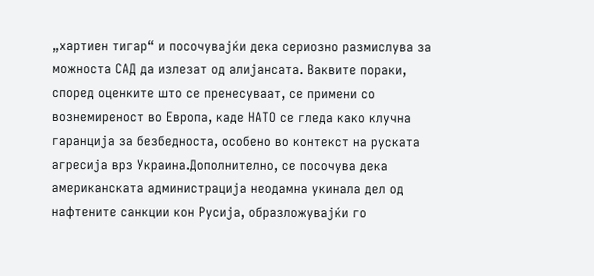„хартиен тигар“ и посочувајќи дека сериозно размислува за можноста САД да излезат од алијансата. Ваквите пораки, според оценките што се пренесуваат, се примени со вознемиреност во Европа, каде НАТО се гледа како клучна гаранција за безбедноста, особено во контекст на руската агресија врз Украина.Дополнително, се посочува дека американската администрација неодамна укинала дел од нафтените санкции кон Русија, образложувајќи го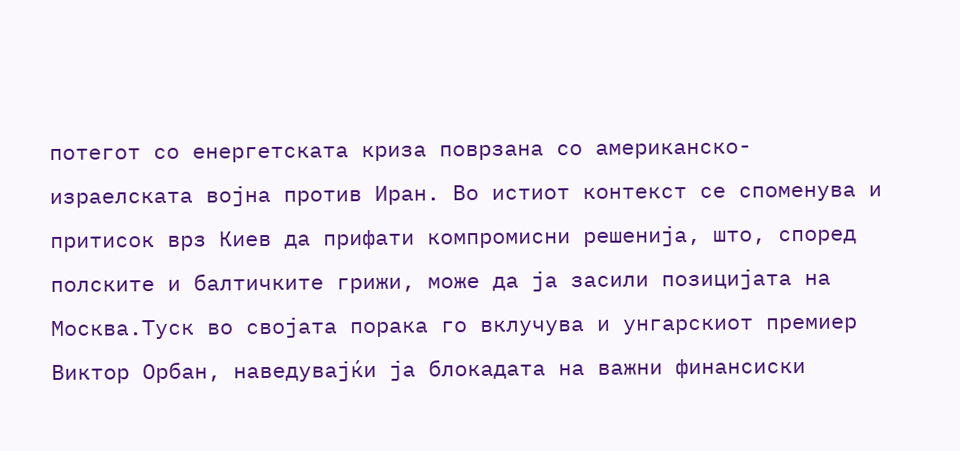потегот со енергетската криза поврзана со американско-израелската војна против Иран. Во истиот контекст се споменува и притисок врз Киев да прифати компромисни решенија, што, според полските и балтичките грижи, може да ја засили позицијата на Москва.Туск во својата порака го вклучува и унгарскиот премиер Виктор Орбан, наведувајќи ја блокадата на важни финансиски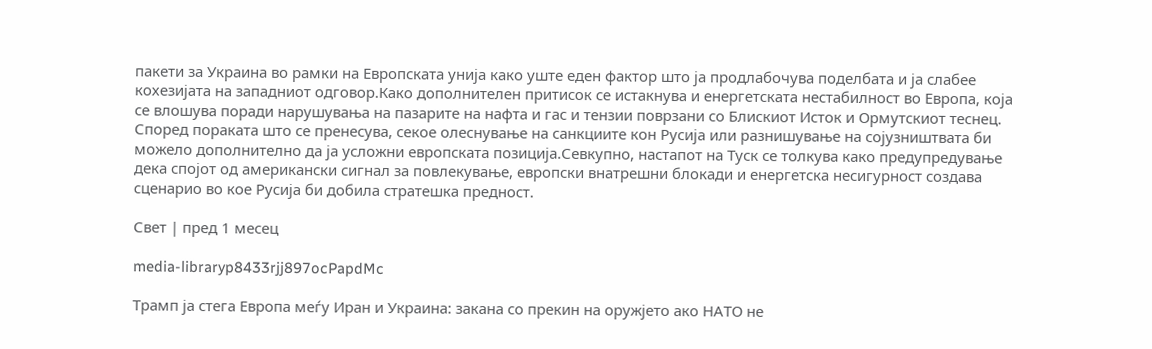пакети за Украина во рамки на Европската унија како уште еден фактор што ја продлабочува поделбата и ја слабее кохезијата на западниот одговор.Како дополнителен притисок се истакнува и енергетската нестабилност во Европа, која се влошува поради нарушувања на пазарите на нафта и гас и тензии поврзани со Блискиот Исток и Ормутскиот теснец. Според пораката што се пренесува, секое олеснување на санкциите кон Русија или разнишување на сојузништвата би можело дополнително да ја усложни европската позиција.Севкупно, настапот на Туск се толкува како предупредување дека спојот од американски сигнал за повлекување, европски внатрешни блокади и енергетска несигурност создава сценарио во кое Русија би добила стратешка предност.

Свет | пред 1 месец

media-libraryp8433rjj897ocPapdMc

Трамп ја стега Европа меѓу Иран и Украина: закана со прекин на оружјето ако НАТО не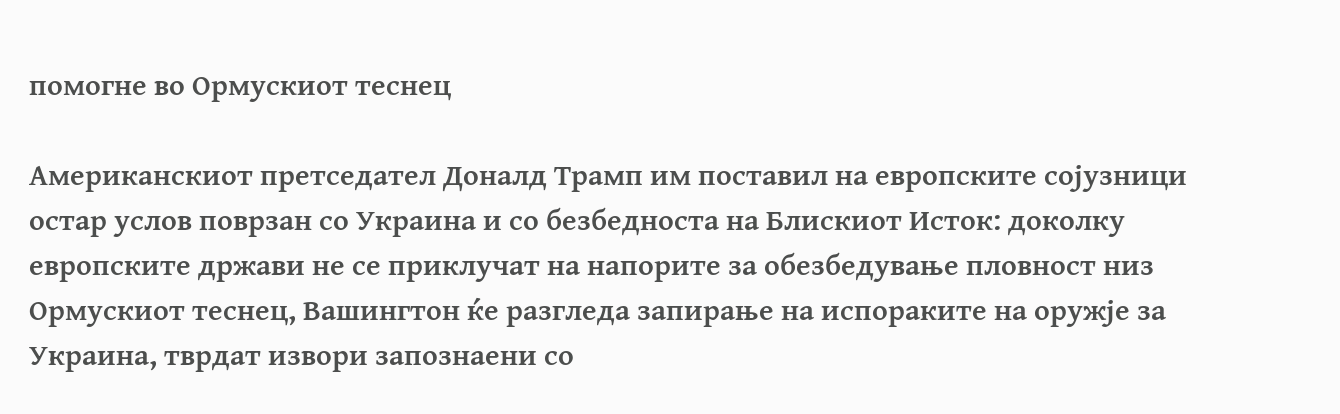помогне во Ормускиот теснец

Американскиот претседател Доналд Трамп им поставил на европските сојузници остар услов поврзан со Украина и со безбедноста на Блискиот Исток: доколку европските држави не се приклучат на напорите за обезбедување пловност низ Ормускиот теснец, Вашингтон ќе разгледа запирање на испораките на оружје за Украина, тврдат извори запознаени со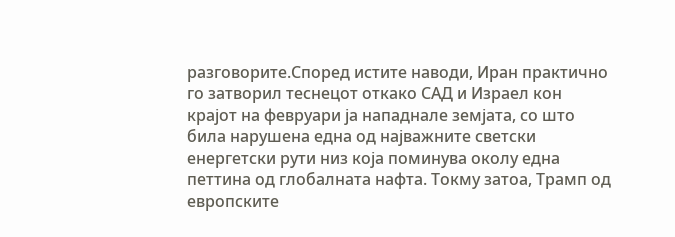разговорите.Според истите наводи, Иран практично го затворил теснецот откако САД и Израел кон крајот на февруари ја нападнале земјата, со што била нарушена една од најважните светски енергетски рути низ која поминува околу една петтина од глобалната нафта. Токму затоа, Трамп од европските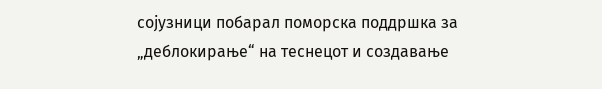сојузници побарал поморска поддршка за „деблокирање“ на теснецот и создавање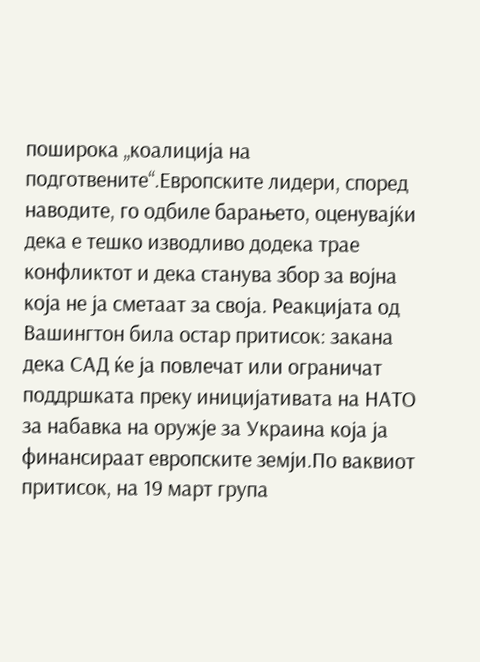поширока „коалиција на подготвените“.Европските лидери, според наводите, го одбиле барањето, оценувајќи дека е тешко изводливо додека трае конфликтот и дека станува збор за војна која не ја сметаат за своја. Реакцијата од Вашингтон била остар притисок: закана дека САД ќе ја повлечат или ограничат поддршката преку иницијативата на НАТО за набавка на оружје за Украина која ја финансираат европските земји.По ваквиот притисок, на 19 март група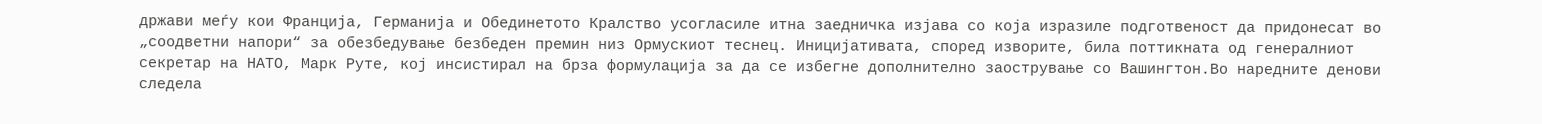држави меѓу кои Франција, Германија и Обединетото Кралство усогласиле итна заедничка изјава со која изразиле подготвеност да придонесат во „соодветни напори“ за обезбедување безбеден премин низ Ормускиот теснец. Иницијативата, според изворите, била поттикната од генералниот секретар на НАТО, Марк Руте, кој инсистирал на брза формулација за да се избегне дополнително заострување со Вашингтон.Во наредните денови следела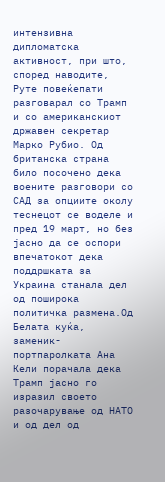интензивна дипломатска активност, при што, според наводите, Руте повеќепати разговарал со Трамп и со американскиот државен секретар Марко Рубио. Од британска страна било посочено дека воените разговори со САД за опциите околу теснецот се воделе и пред 19 март, но без јасно да се оспори впечатокот дека поддршката за Украина станала дел од поширока политичка размена.Од Белата куќа, заменик-портпаролката Ана Кели порачала дека Трамп јасно го изразил своето разочарување од НАТО и од дел од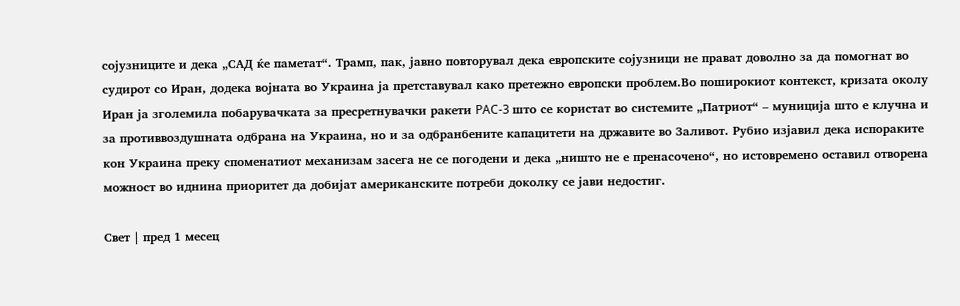сојузниците и дека „САД ќе паметат“. Трамп, пак, јавно повторувал дека европските сојузници не прават доволно за да помогнат во судирот со Иран, додека војната во Украина ја претставувал како претежно европски проблем.Во поширокиот контекст, кризата околу Иран ја зголемила побарувачката за пресретнувачки ракети PAC-3 што се користат во системите „Патриот“ – муниција што е клучна и за противвоздушната одбрана на Украина, но и за одбранбените капацитети на државите во Заливот. Рубио изјавил дека испораките кон Украина преку споменатиот механизам засега не се погодени и дека „ништо не е пренасочено“, но истовремено оставил отворена можност во иднина приоритет да добијат американските потреби доколку се јави недостиг.

Свет | пред 1 месец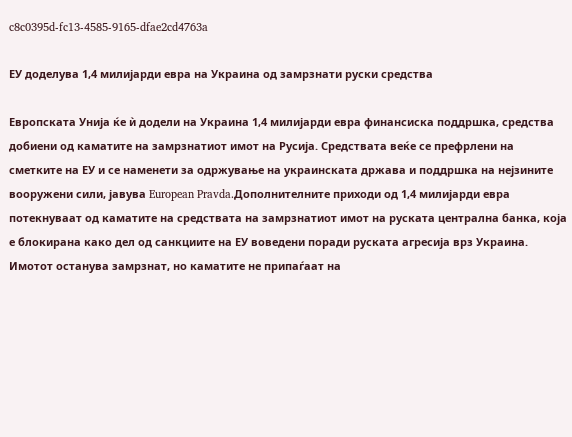c8c0395d-fc13-4585-9165-dfae2cd4763a

ЕУ доделува 1,4 милијарди евра на Украина од замрзнати руски средства

Европската Унија ќе ѝ додели на Украина 1,4 милијарди евра финансиска поддршка, средства добиени од каматите на замрзнатиот имот на Русија. Средствата веќе се префрлени на сметките на ЕУ и се наменети за одржување на украинската држава и поддршка на нејзините вооружени сили, јавува European Pravda.Дополнителните приходи од 1,4 милијарди евра потекнуваат од каматите на средствата на замрзнатиот имот на руската централна банка, која е блокирана како дел од санкциите на ЕУ воведени поради руската агресија врз Украина. Имотот останува замрзнат, но каматите не припаѓаат на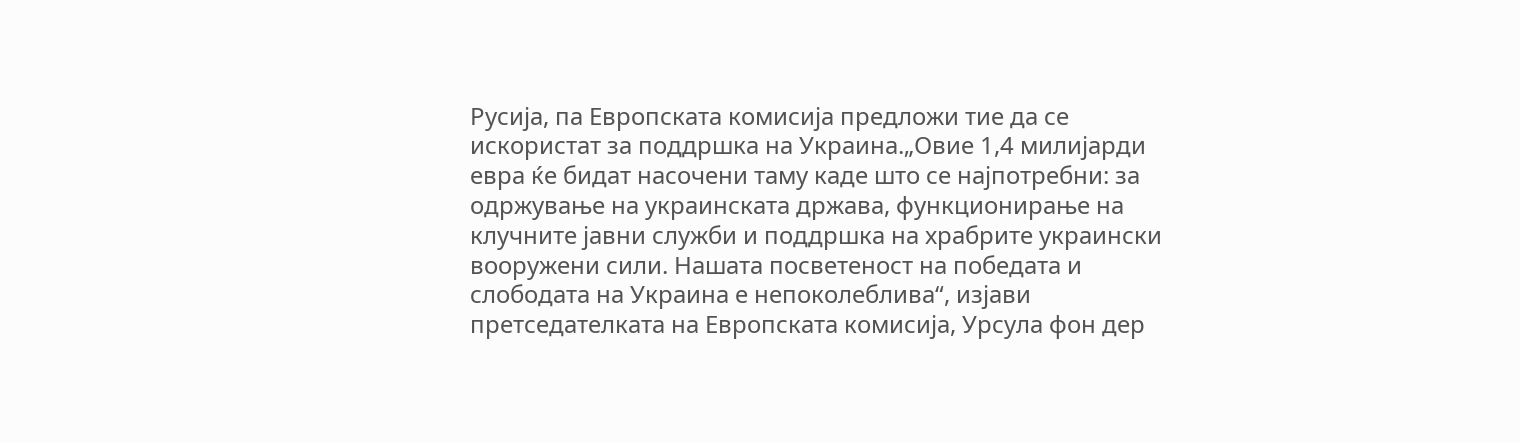Русија, па Европската комисија предложи тие да се искористат за поддршка на Украина.„Овие 1,4 милијарди евра ќе бидат насочени таму каде што се најпотребни: за одржување на украинската држава, функционирање на клучните јавни служби и поддршка на храбрите украински вооружени сили. Нашата посветеност на победата и слободата на Украина е непоколеблива“, изјави претседателката на Европската комисија, Урсула фон дер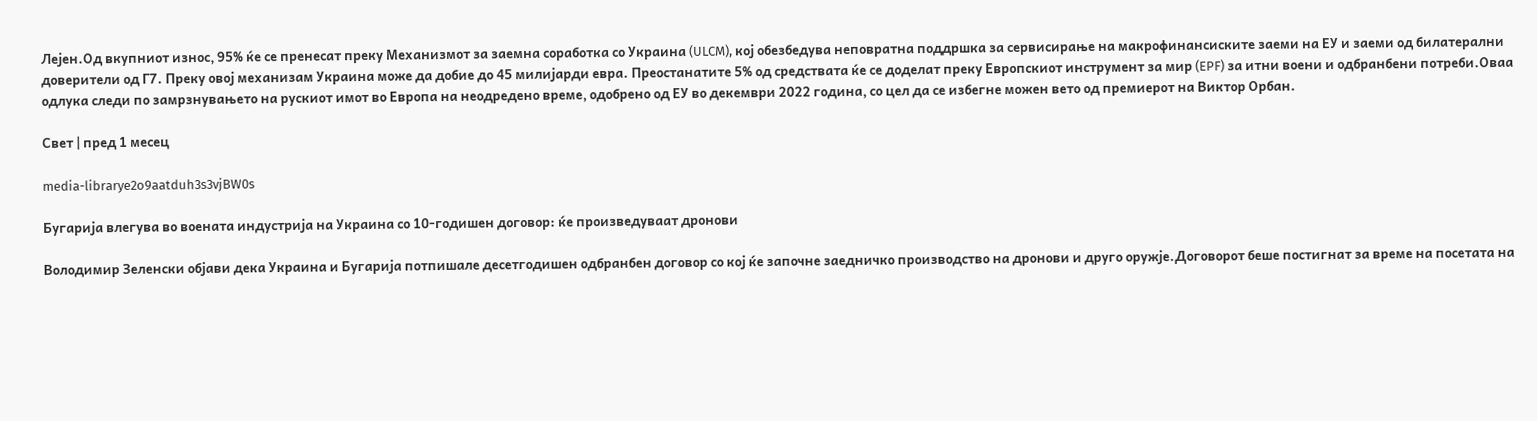Лејен.Од вкупниот износ, 95% ќе се пренесат преку Механизмот за заемна соработка со Украина (ULCM), кој обезбедува неповратна поддршка за сервисирање на макрофинансиските заеми на ЕУ и заеми од билатерални доверители од Г7. Преку овој механизам Украина може да добие до 45 милијарди евра. Преостанатите 5% од средствата ќе се доделат преку Европскиот инструмент за мир (EPF) за итни воени и одбранбени потреби.Оваа одлука следи по замрзнувањето на рускиот имот во Европа на неодредено време, одобрено од ЕУ во декември 2022 година, со цел да се избегне можен вето од премиерот на Виктор Орбан.

Свет | пред 1 месец

media-librarye2o9aatduh3s3vjBW0s

Бугарија влегува во воената индустрија на Украина со 10-годишен договор: ќе произведуваат дронови

Володимир Зеленски објави дека Украина и Бугарија потпишале десетгодишен одбранбен договор со кој ќе започне заедничко производство на дронови и друго оружје.Договорот беше постигнат за време на посетата на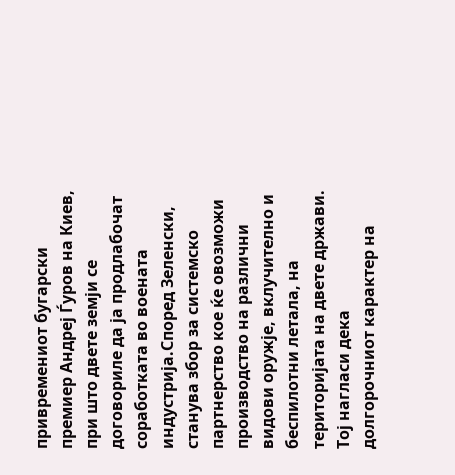привремениот бугарски премиер Андреј Ѓуров на Киев, при што двете земји се договориле да ја продлабочат соработката во воената индустрија.Според Зеленски, станува збор за системско партнерство кое ќе овозможи производство на различни видови оружје, вклучително и беспилотни летала, на територијата на двете држави. Тој нагласи дека долгорочниот карактер на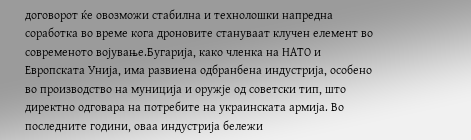договорот ќе овозможи стабилна и технолошки напредна соработка во време кога дроновите стануваат клучен елемент во современото војување.Бугарија, како членка на НАТО и Европската Унија, има развиена одбранбена индустрија, особено во производство на муниција и оружје од советски тип, што директно одговара на потребите на украинската армија. Во последните години, оваа индустрија бележи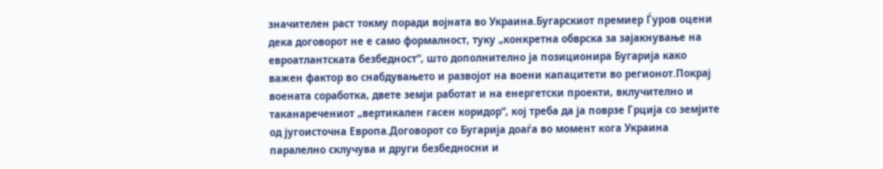значителен раст токму поради војната во Украина.Бугарскиот премиер Ѓуров оцени дека договорот не е само формалност, туку „конкретна обврска за зајакнување на евроатлантската безбедност“, што дополнително ја позиционира Бугарија како важен фактор во снабдувањето и развојот на воени капацитети во регионот.Покрај воената соработка, двете земји работат и на енергетски проекти, вклучително и таканаречениот „вертикален гасен коридор“, кој треба да ја поврзе Грција со земјите од југоисточна Европа.Договорот со Бугарија доаѓа во момент кога Украина паралелно склучува и други безбедносни и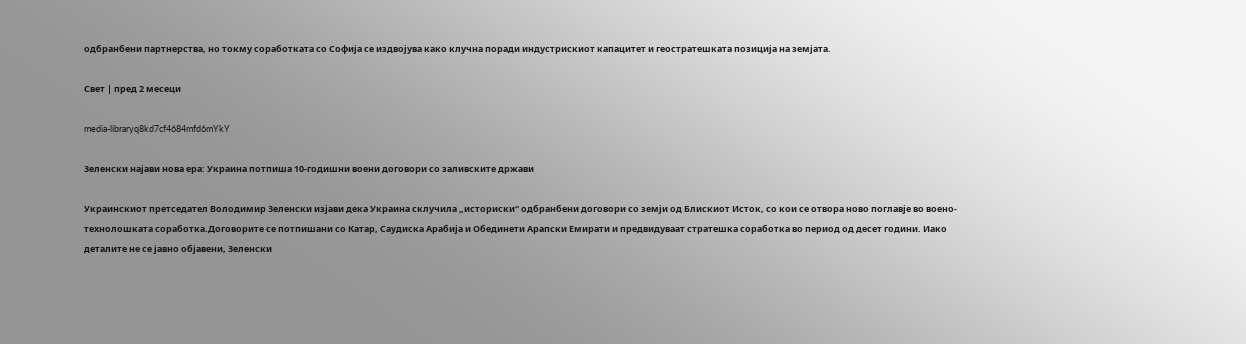одбранбени партнерства, но токму соработката со Софија се издвојува како клучна поради индустрискиот капацитет и геостратешката позиција на земјата.

Свет | пред 2 месеци

media-libraryq8kd7cf4684mfd6mYkY

Зеленски најави нова ера: Украина потпиша 10-годишни воени договори со заливските држави

Украинскиот претседател Володимир Зеленски изјави дека Украина склучила „историски“ одбранбени договори со земји од Блискиот Исток, со кои се отвора ново поглавје во воено-технолошката соработка.Договорите се потпишани со Катар, Саудиска Арабија и Обединети Арапски Емирати и предвидуваат стратешка соработка во период од десет години. Иако деталите не се јавно објавени, Зеленски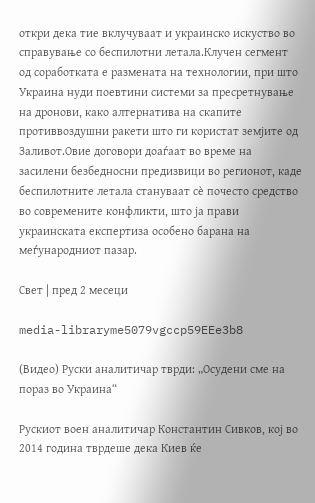откри дека тие вклучуваат и украинско искуство во справување со беспилотни летала.Клучен сегмент од соработката е размената на технологии, при што Украина нуди поевтини системи за пресретнување на дронови, како алтернатива на скапите противвоздушни ракети што ги користат земјите од Заливот.Овие договори доаѓаат во време на засилени безбедносни предизвици во регионот, каде беспилотните летала стануваат сè почесто средство во современите конфликти, што ја прави украинската експертиза особено барана на меѓународниот пазар.

Свет | пред 2 месеци

media-libraryme5079vgccp59EEe3b8

(Видео) Руски аналитичар тврди: „Осудени сме на пораз во Украина“

Рускиот воен аналитичар Константин Сивков, кој во 2014 година тврдеше дека Киев ќе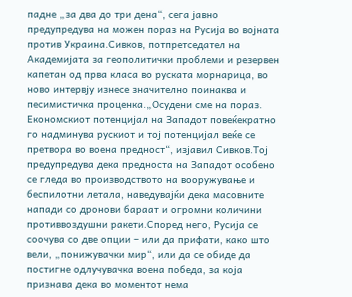падне „за два до три дена“, сега јавно предупредува на можен пораз на Русија во војната против Украина.Сивков, потпретседател на Академијата за геополитички проблеми и резервен капетан од прва класа во руската морнарица, во ново интервју изнесе значително поинаква и песимистичка проценка.„Осудени сме на пораз. Економскиот потенцијал на Западот повеќекратно го надминува рускиот и тој потенцијал веќе се претвора во воена предност“, изјавил Сивков.Тој предупредува дека предноста на Западот особено се гледа во производството на вооружување и беспилотни летала, наведувајќи дека масовните напади со дронови бараат и огромни количини противвоздушни ракети.Според него, Русија се соочува со две опции – или да прифати, како што вели, „понижувачки мир“, или да се обиде да постигне одлучувачка воена победа, за која признава дека во моментот нема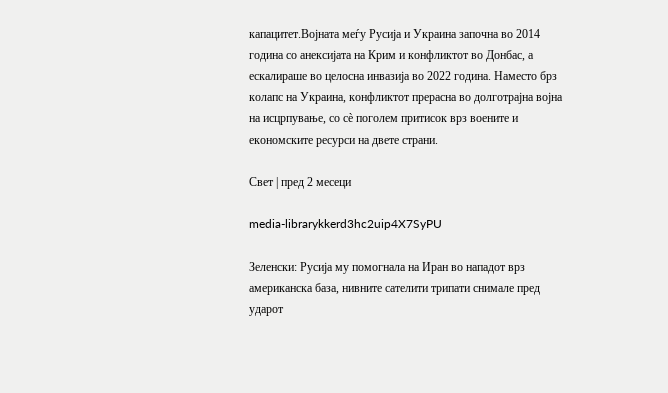капацитет.Војната меѓу Русија и Украина започна во 2014 година со анексијата на Крим и конфликтот во Донбас, а ескалираше во целосна инвазија во 2022 година. Наместо брз колапс на Украина, конфликтот прерасна во долготрајна војна на исцрпување, со сè поголем притисок врз воените и економските ресурси на двете страни.

Свет | пред 2 месеци

media-librarykkerd3hc2uip4X7SyPU

Зеленски: Русија му помогнала на Иран во нападот врз американска база, нивните сателити трипати снимале пред ударот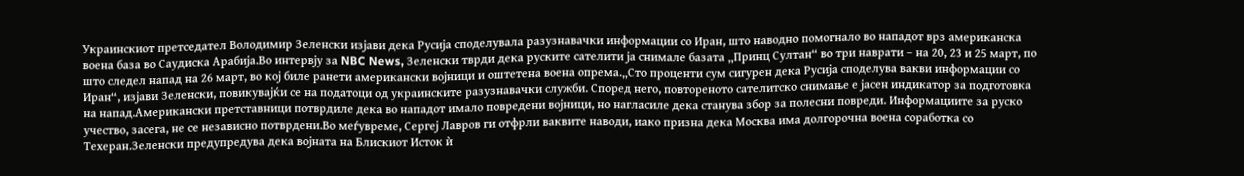Украинскиот претседател Володимир Зеленски изјави дека Русија споделувала разузнавачки информации со Иран, што наводно помогнало во нападот врз американска воена база во Саудиска Арабија.Во интервју за NBC News, Зеленски тврди дека руските сателити ја снимале базата „Принц Султан“ во три наврати – на 20, 23 и 25 март, по што следел напад на 26 март, во кој биле ранети американски војници и оштетена воена опрема.„Сто проценти сум сигурен дека Русија споделува вакви информации со Иран“, изјави Зеленски, повикувајќи се на податоци од украинските разузнавачки служби. Според него, повтореното сателитско снимање е јасен индикатор за подготовка на напад.Американски претставници потврдиле дека во нападот имало повредени војници, но нагласиле дека станува збор за полесни повреди. Информациите за руско учество, засега, не се независно потврдени.Во меѓувреме, Сергеј Лавров ги отфрли ваквите наводи, иако призна дека Москва има долгорочна воена соработка со Техеран.Зеленски предупредува дека војната на Блискиот Исток ѝ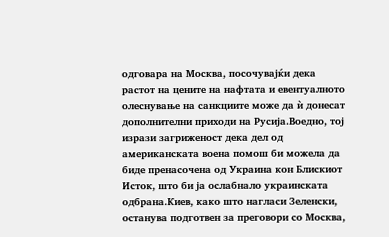одговара на Москва, посочувајќи дека растот на цените на нафтата и евентуалното олеснување на санкциите може да ѝ донесат дополнителни приходи на Русија.Воедно, тој изрази загриженост дека дел од американската воена помош би можела да биде пренасочена од Украина кон Блискиот Исток, што би ја ослабнало украинската одбрана.Киев, како што нагласи Зеленски, останува подготвен за преговори со Москва,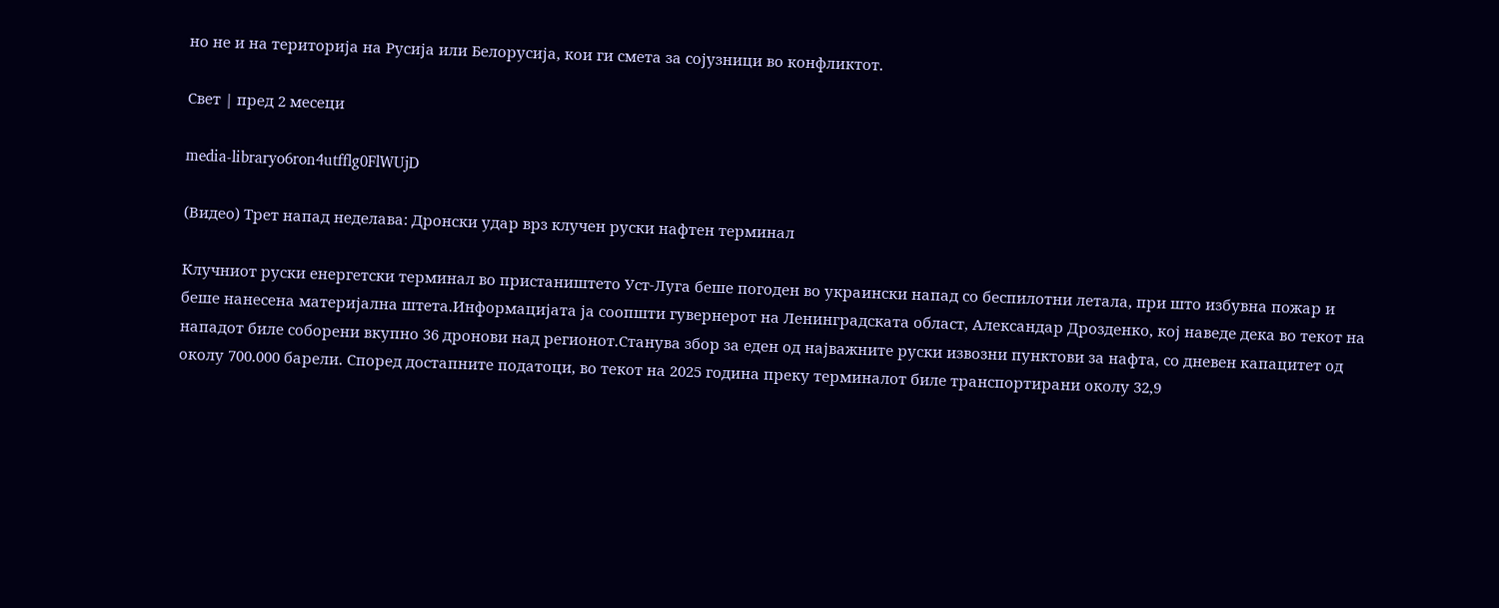но не и на територија на Русија или Белорусија, кои ги смета за сојузници во конфликтот.

Свет | пред 2 месеци

media-libraryo6ron4utfflg0FlWUjD

(Видео) Трет напад неделава: Дронски удар врз клучен руски нафтен терминал

Клучниот руски енергетски терминал во пристаништето Уст-Луга беше погоден во украински напад со беспилотни летала, при што избувна пожар и беше нанесена материјална штета.Информацијата ја соопшти гувернерот на Ленинградската област, Александар Дрозденко, кој наведе дека во текот на нападот биле соборени вкупно 36 дронови над регионот.Станува збор за еден од најважните руски извозни пунктови за нафта, со дневен капацитет од околу 700.000 барели. Според достапните податоци, во текот на 2025 година преку терминалот биле транспортирани околу 32,9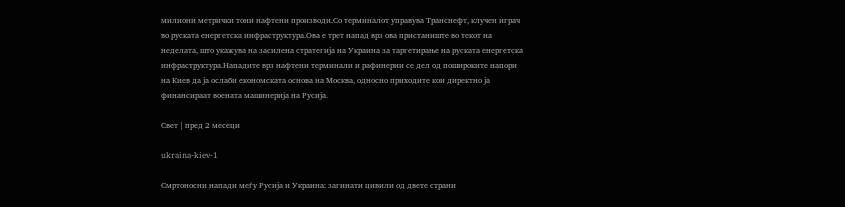милиони метрички тони нафтени производи.Со терминалот управува Транснефт, клучен играч во руската енергетска инфраструктура.Ова е трет напад врз ова пристаниште во текот на неделата, што укажува на засилена стратегија на Украина за таргетирање на руската енергетска инфраструктура.Нападите врз нафтени терминали и рафинерии се дел од пошироките напори на Киев да ја ослаби економската основа на Москва, односно приходите кои директно ја финансираат воената машинерија на Русија.

Свет | пред 2 месеци

ukraina-kiev-1

Смртоносни напади меѓу Русија и Украина: загинати цивили од двете страни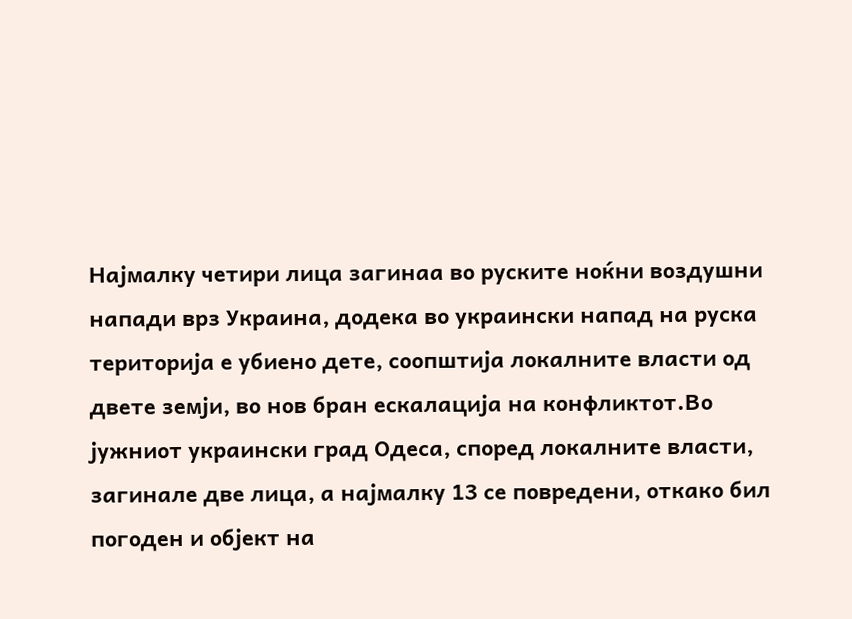Најмалку четири лица загинаа во руските ноќни воздушни напади врз Украина, додека во украински напад на руска територија е убиено дете, соопштија локалните власти од двете земји, во нов бран ескалација на конфликтот.Во јужниот украински град Одеса, според локалните власти, загинале две лица, а најмалку 13 се повредени, откако бил погоден и објект на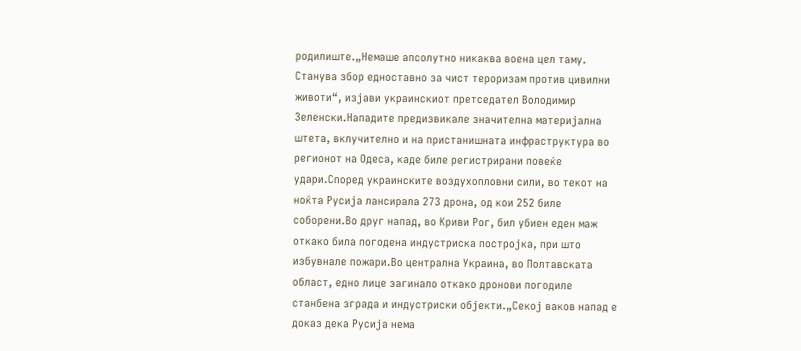родилиште.„Немаше апсолутно никаква воена цел таму. Станува збор едноставно за чист тероризам против цивилни животи“, изјави украинскиот претседател Володимир Зеленски.Нападите предизвикале значителна материјална штета, вклучително и на пристанишната инфраструктура во регионот на Одеса, каде биле регистрирани повеќе удари.Според украинските воздухопловни сили, во текот на ноќта Русија лансирала 273 дрона, од кои 252 биле соборени.Во друг напад, во Криви Рог, бил убиен еден маж откако била погодена индустриска постројка, при што избувнале пожари.Во централна Украина, во Полтавската област, едно лице загинало откако дронови погодиле станбена зграда и индустриски објекти.„Секој ваков напад е доказ дека Русија нема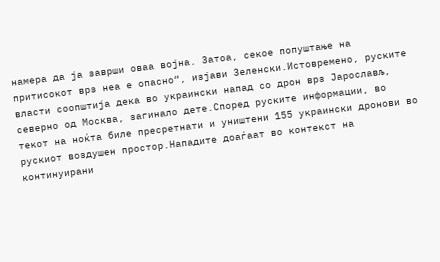намера да ја заврши оваа војна. Затоа, секое попуштање на притисокот врз неа е опасно“, изјави Зеленски.Истовремено, руските власти соопштија дека во украински напад со дрон врз Јарослављ, северно од Москва, загинало дете.Според руските информации, во текот на ноќта биле пресретнати и уништени 155 украински дронови во рускиот воздушен простор.Нападите доаѓаат во контекст на континуирани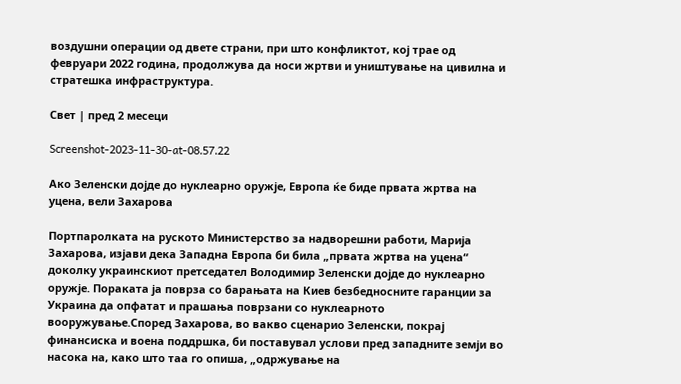воздушни операции од двете страни, при што конфликтот, кој трае од февруари 2022 година, продолжува да носи жртви и уништување на цивилна и стратешка инфраструктура.

Свет | пред 2 месеци

Screenshot-2023-11-30-at-08.57.22

Ако Зеленски дојде до нуклеарно оружје, Европа ќе биде првата жртва на уцена, вели Захарова

Портпаролката на руското Министерство за надворешни работи, Марија Захарова, изјави дека Западна Европа би била „првата жртва на уцена“ доколку украинскиот претседател Володимир Зеленски дојде до нуклеарно оружје. Пораката ја поврза со барањата на Киев безбедносните гаранции за Украина да опфатат и прашања поврзани со нуклеарното вооружување.Според Захарова, во вакво сценарио Зеленски, покрај финансиска и воена поддршка, би поставувал услови пред западните земји во насока на, како што таа го опиша, „одржување на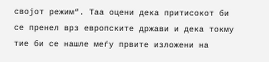својот режим“. Таа оцени дека притисокот би се пренел врз европските држави и дека токму тие би се нашле меѓу првите изложени на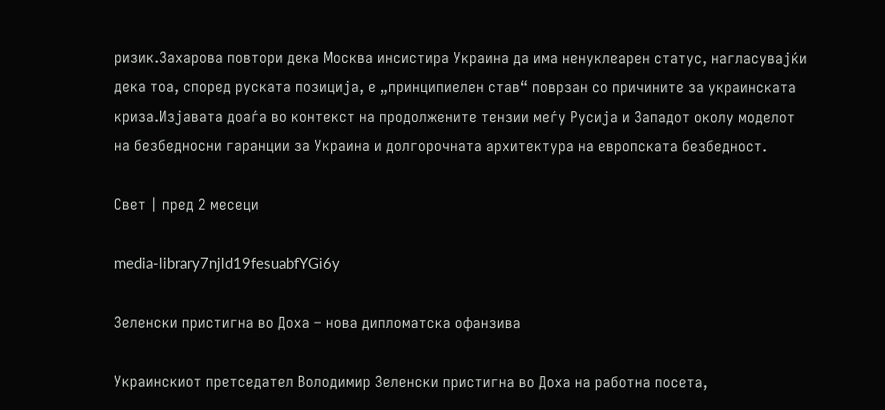ризик.Захарова повтори дека Москва инсистира Украина да има ненуклеарен статус, нагласувајќи дека тоа, според руската позиција, е „принципиелен став“ поврзан со причините за украинската криза.Изјавата доаѓа во контекст на продолжените тензии меѓу Русија и Западот околу моделот на безбедносни гаранции за Украина и долгорочната архитектура на европската безбедност.

Свет | пред 2 месеци

media-library7njld19fesuabfYGi6y

Зеленски пристигна во Доха – нова дипломатска офанзива

Украинскиот претседател Володимир Зеленски пристигна во Доха на работна посета,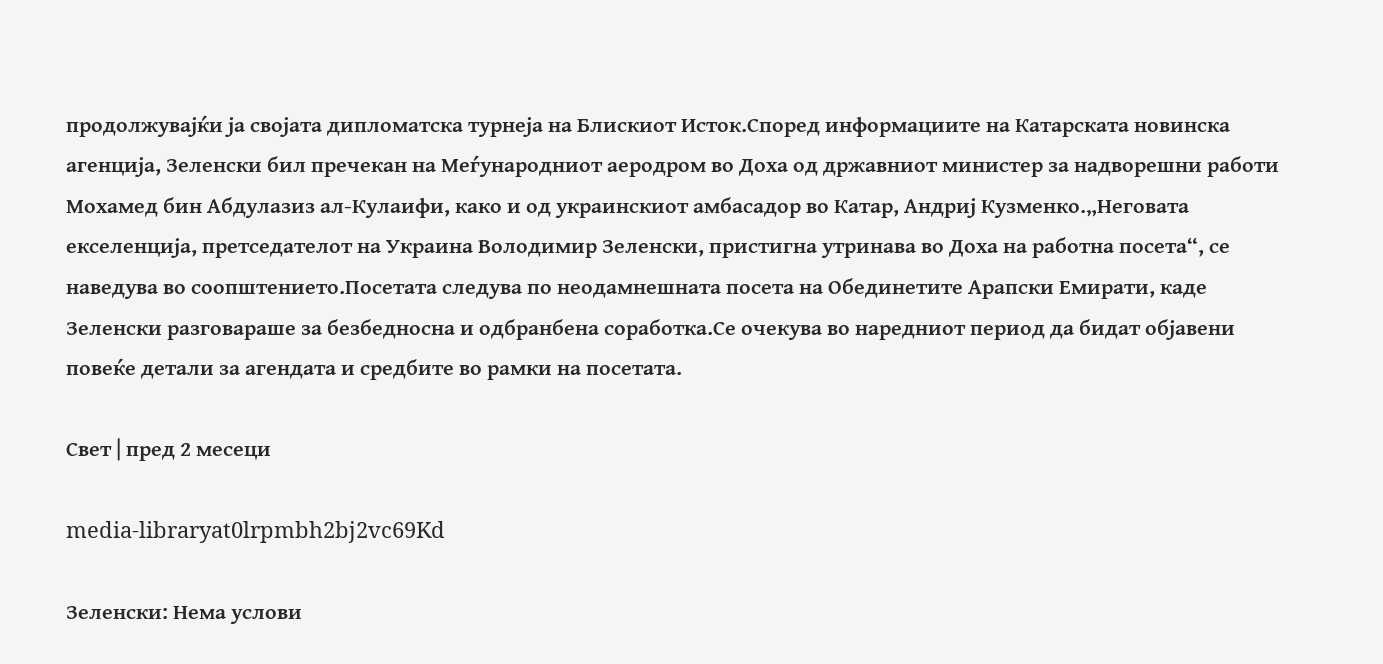продолжувајќи ја својата дипломатска турнеја на Блискиот Исток.Според информациите на Катарската новинска агенција, Зеленски бил пречекан на Меѓународниот аеродром во Доха од државниот министер за надворешни работи Мохамед бин Абдулазиз ал-Кулаифи, како и од украинскиот амбасадор во Катар, Андриј Кузменко.„Неговата екселенција, претседателот на Украина Володимир Зеленски, пристигна утринава во Доха на работна посета“, се наведува во соопштението.Посетата следува по неодамнешната посета на Обединетите Арапски Емирати, каде Зеленски разговараше за безбедносна и одбранбена соработка.Се очекува во наредниот период да бидат објавени повеќе детали за агендата и средбите во рамки на посетата.

Свет | пред 2 месеци

media-libraryat0lrpmbh2bj2vc69Kd

Зеленски: Нема услови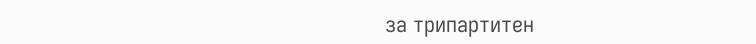за трипартитен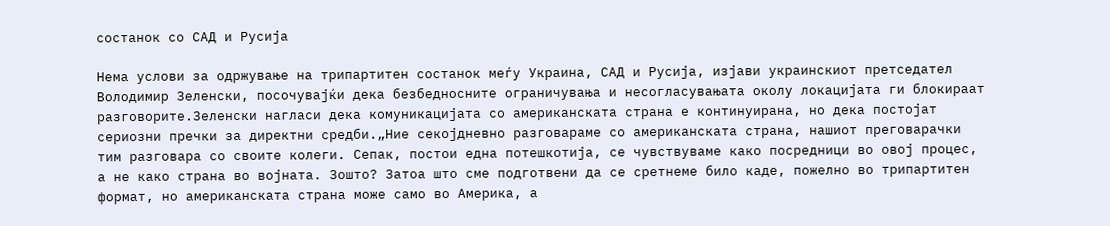состанок со САД и Русија

Нема услови за одржување на трипартитен состанок меѓу Украина, САД и Русија, изјави украинскиот претседател Володимир Зеленски, посочувајќи дека безбедносните ограничувања и несогласувањата околу локацијата ги блокираат разговорите.Зеленски нагласи дека комуникацијата со американската страна е континуирана, но дека постојат сериозни пречки за директни средби.„Ние секојдневно разговараме со американската страна, нашиот преговарачки тим разговара со своите колеги. Сепак, постои една потешкотија, се чувствуваме како посредници во овој процес, а не како страна во војната. Зошто? Затоа што сме подготвени да се сретнеме било каде, пожелно во трипартитен формат, но американската страна може само во Америка, а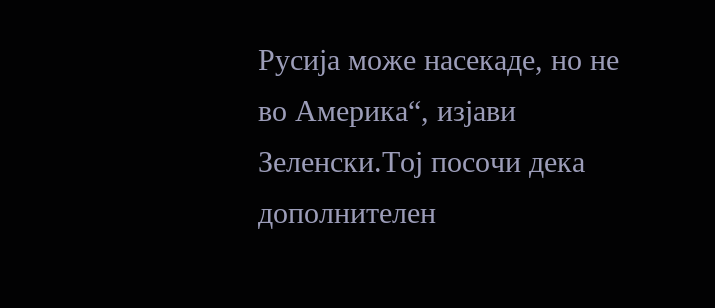Русија може насекаде, но не во Америка“, изјави Зеленски.Тој посочи дека дополнителен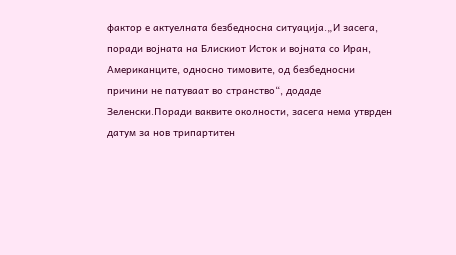фактор е актуелната безбедносна ситуација.„И засега, поради војната на Блискиот Исток и војната со Иран, Американците, односно тимовите, од безбедносни причини не патуваат во странство“, додаде Зеленски.Поради ваквите околности, засега нема утврден датум за нов трипартитен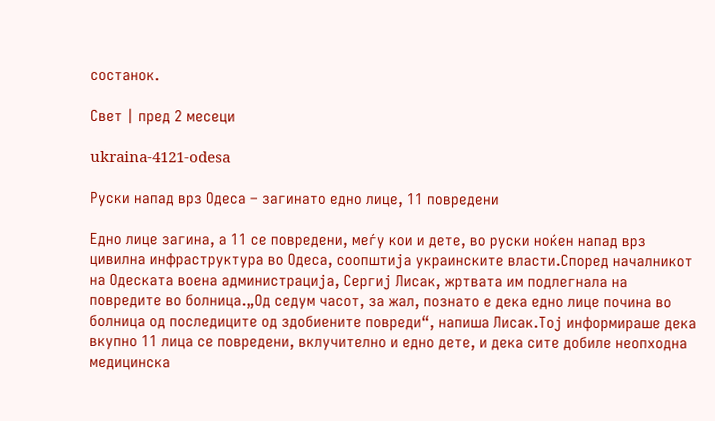состанок.

Свет | пред 2 месеци

ukraina-4121-odesa

Руски напад врз Одеса – загинато едно лице, 11 повредени

Едно лице загина, а 11 се повредени, меѓу кои и дете, во руски ноќен напад врз цивилна инфраструктура во Одеса, соопштија украинските власти.Според началникот на Одеската воена администрација, Сергиј Лисак, жртвата им подлегнала на повредите во болница.„Од седум часот, за жал, познато е дека едно лице почина во болница од последиците од здобиените повреди“, напиша Лисак.Тој информираше дека вкупно 11 лица се повредени, вклучително и едно дете, и дека сите добиле неопходна медицинска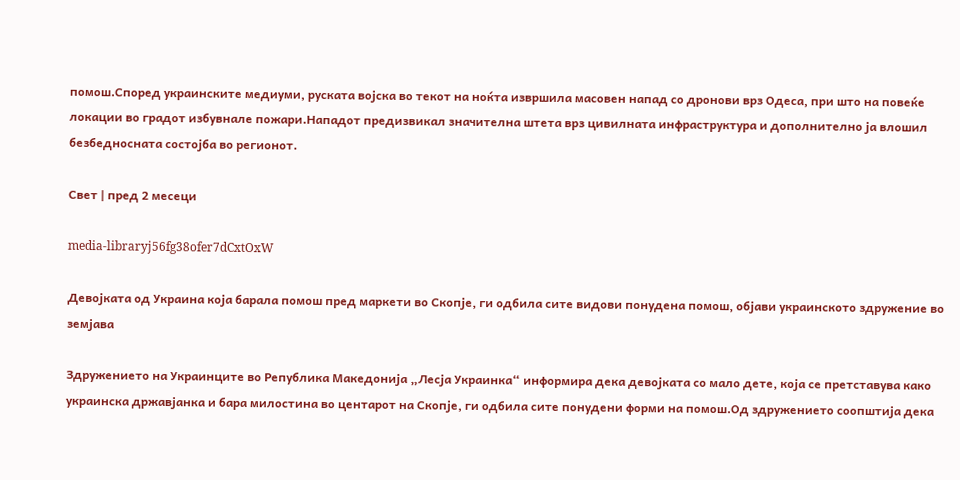помош.Според украинските медиуми, руската војска во текот на ноќта извршила масовен напад со дронови врз Одеса, при што на повеќе локации во градот избувнале пожари.Нападот предизвикал значителна штета врз цивилната инфраструктура и дополнително ја влошил безбедносната состојба во регионот.

Свет | пред 2 месеци

media-libraryj56fg38ofer7dCxtOxW

Девојката од Украина која барала помош пред маркети во Скопје, ги одбила сите видови понудена помош, објави украинското здружение во земјава

Здружението на Украинците во Република Македонија „Лесја Украинка“ информира дека девојката со мало дете, која се претставува како украинска државјанка и бара милостина во центарот на Скопје, ги одбила сите понудени форми на помош.Од здружението соопштија дека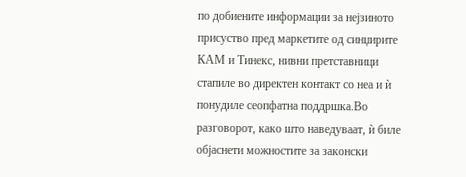по добиените информации за нејзиното присуство пред маркетите од синџирите КАМ и Тинекс, нивни претставници стапиле во директен контакт со неа и ѝ понудиле сеопфатна поддршка.Во разговорот, како што наведуваат, ѝ биле објаснети можностите за законски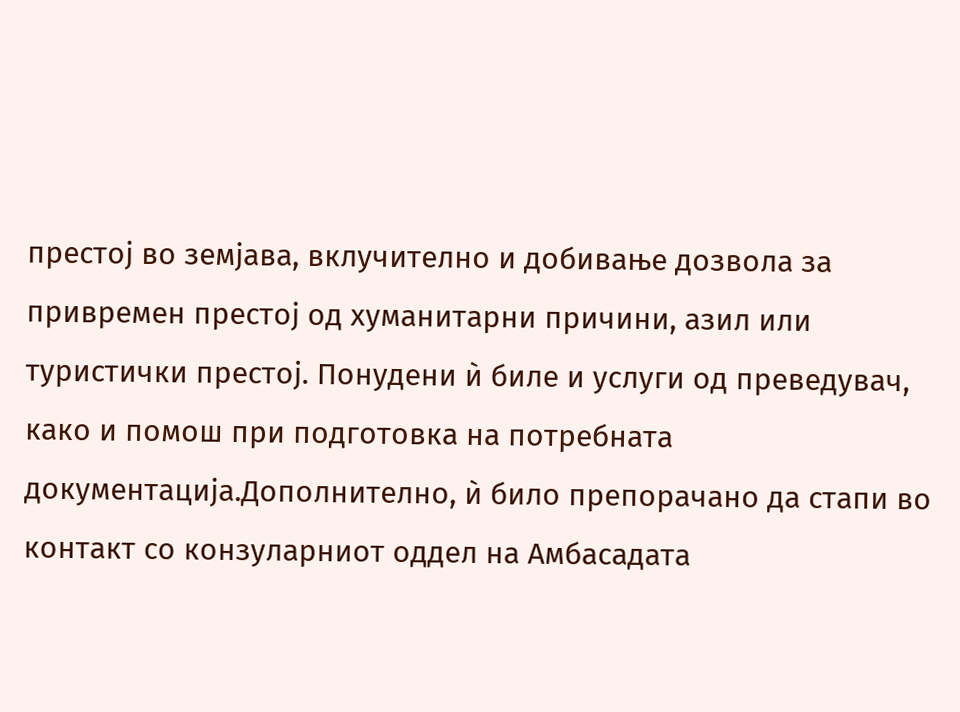престој во земјава, вклучително и добивање дозвола за привремен престој од хуманитарни причини, азил или туристички престој. Понудени ѝ биле и услуги од преведувач, како и помош при подготовка на потребната документација.Дополнително, ѝ било препорачано да стапи во контакт со конзуларниот оддел на Амбасадата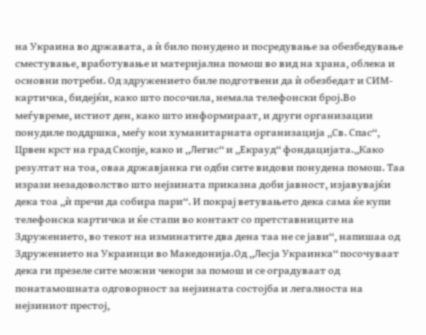на Украина во државата, а ѝ било понудено и посредување за обезбедување сместување, вработување и материјална помош во вид на храна, облека и основни потреби. Од здружението биле подготвени да ѝ обезбедат и СИМ-картичка, бидејќи, како што посочила, немала телефонски број.Во меѓувреме, истиот ден, како што информираат, и други организации понудиле поддршка, меѓу кои хуманитарната организација „Св. Спас“, Црвен крст на град Скопје, како и „Легис“ и „Екрауд“ фондацијата.„Како резултат на тоа, оваа државјанка ги одби сите видови понудена помош. Таа изрази незадоволство што нејзината приказна доби јавност, изјавувајќи дека тоа „ѝ пречи да собира пари“. И покрај ветувањето дека сама ќе купи телефонска картичка и ќе стапи во контакт со претставниците на Здружението, во текот на изминатите два дена таа не се јави“, напишаа од Здружението на Украинци во Македонија.Од „Лесја Украинка“ посочуваат дека ги презеле сите можни чекори за помош и се оградуваат од понатамошната одговорност за нејзината состојба и легалноста на нејзиниот престој,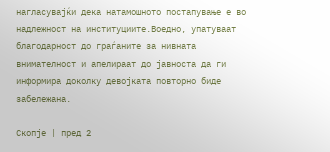нагласувајќи дека натамошното постапување е во надлежност на институциите.Воедно, упатуваат благодарност до граѓаните за нивната внимателност и апелираат до јавноста да ги информира доколку девојката повторно биде забележана.

Скопје | пред 2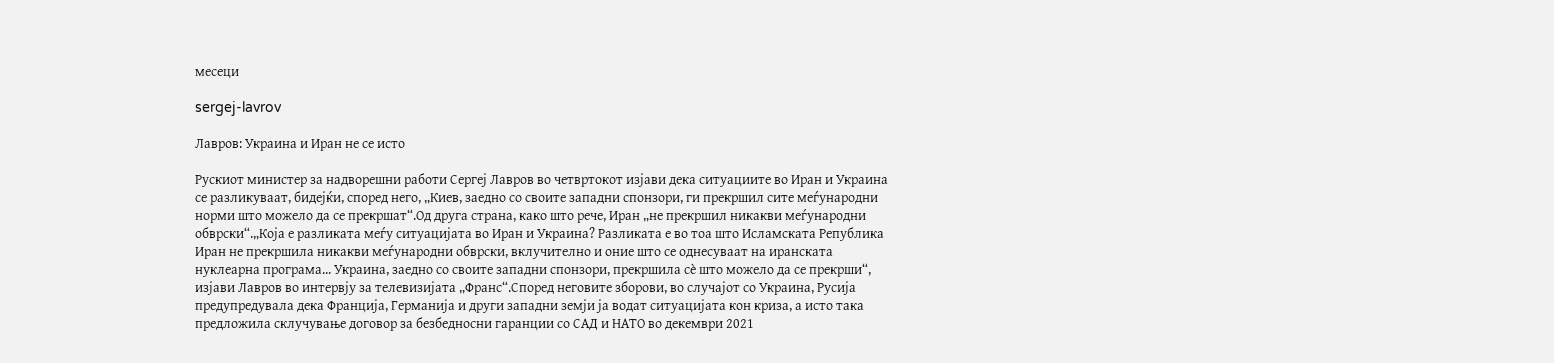месеци

sergej-lavrov

Лавров: Украина и Иран не се исто

Рускиот министер за надворешни работи Сергеј Лавров во четвртокот изјави дека ситуациите во Иран и Украина се разликуваат, бидејќи, според него, „Киев, заедно со своите западни спонзори, ги прекршил сите меѓународни норми што можело да се прекршат“.Од друга страна, како што рече, Иран „не прекршил никакви меѓународни обврски“.„Која е разликата меѓу ситуацијата во Иран и Украина? Разликата е во тоа што Исламската Република Иран не прекршила никакви меѓународни обврски, вклучително и оние што се однесуваат на иранската нуклеарна програма... Украина, заедно со своите западни спонзори, прекршила сè што можело да се прекрши“, изјави Лавров во интервју за телевизијата „Франс“.Според неговите зборови, во случајот со Украина, Русија предупредувала дека Франција, Германија и други западни земји ја водат ситуацијата кон криза, а исто така предложила склучување договор за безбедносни гаранции со САД и НАТО во декември 2021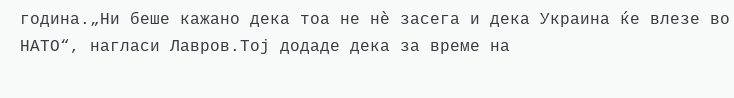година.„Ни беше кажано дека тоа не нè засега и дека Украина ќе влезе во НАТО“, нагласи Лавров.Тој додаде дека за време на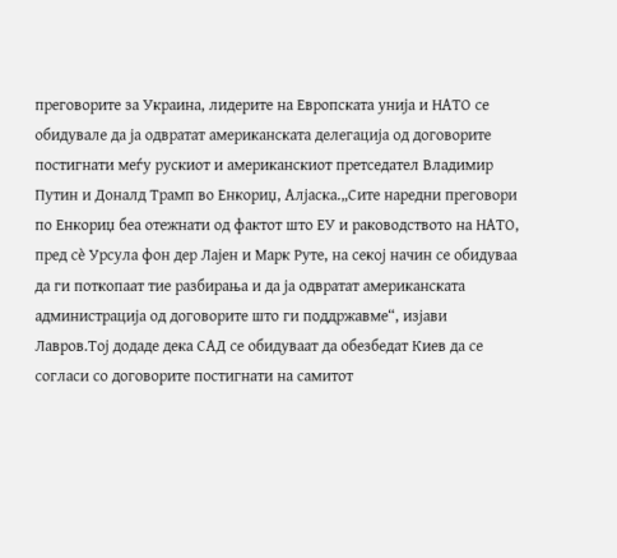преговорите за Украина, лидерите на Европската унија и НАТО се обидувале да ја одвратат американската делегација од договорите постигнати меѓу рускиот и американскиот претседател Владимир Путин и Доналд Трамп во Енкориџ, Алјаска.„Сите наредни преговори по Енкориџ беа отежнати од фактот што ЕУ и раководството на НАТО, пред сè Урсула фон дер Лајен и Марк Руте, на секој начин се обидуваа да ги поткопаат тие разбирања и да ја одвратат американската администрација од договорите што ги поддржавме“, изјави Лавров.Тој додаде дека САД се обидуваат да обезбедат Киев да се согласи со договорите постигнати на самитот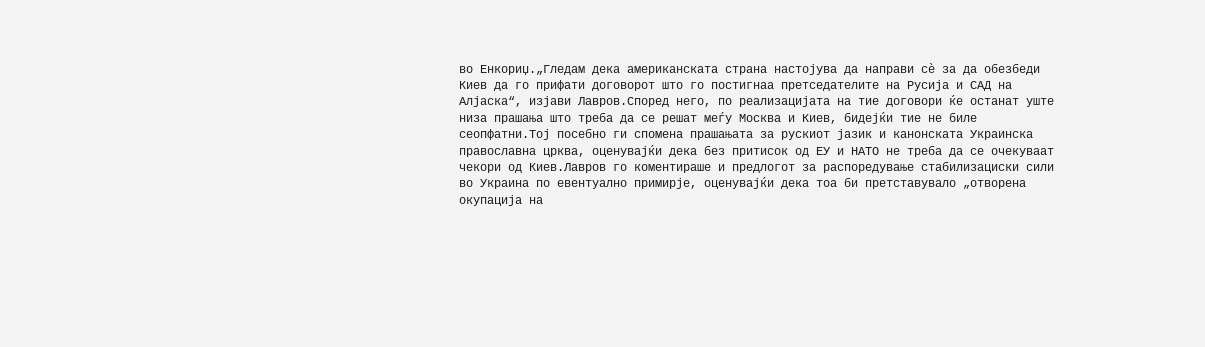во Енкориџ.„Гледам дека американската страна настојува да направи сè за да обезбеди Киев да го прифати договорот што го постигнаа претседателите на Русија и САД на Алјаска“, изјави Лавров.Според него, по реализацијата на тие договори ќе останат уште низа прашања што треба да се решат меѓу Москва и Киев, бидејќи тие не биле сеопфатни.Тој посебно ги спомена прашањата за рускиот јазик и канонската Украинска православна црква, оценувајќи дека без притисок од ЕУ и НАТО не треба да се очекуваат чекори од Киев.Лавров го коментираше и предлогот за распоредување стабилизациски сили во Украина по евентуално примирје, оценувајќи дека тоа би претставувало „отворена окупација на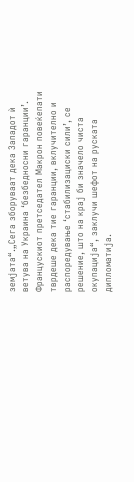земјата“.„Сега зборуваат дека Западот ѝ ветува на Украина ‘безбедносни гаранции’. Францускиот претседател Макрон повеќепати тврдеше дека тие гаранции, вклучително и распоредување ‘стабилизациски сили’, се решение, што на крај би значело чиста окупација“, заклучи шефот на руската дипломатија.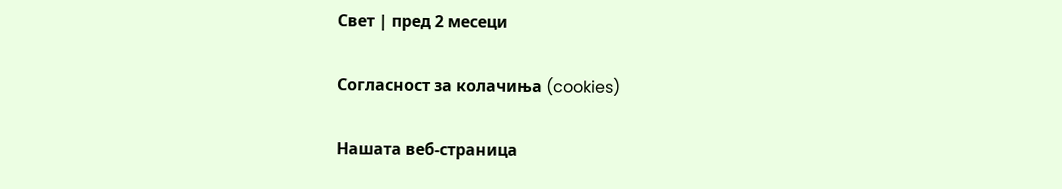Свет | пред 2 месеци

Согласност за колачиња (cookies)

Нашата веб-страница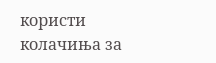користи колачиња за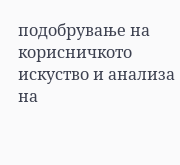подобрување на корисничкото искуство и анализа на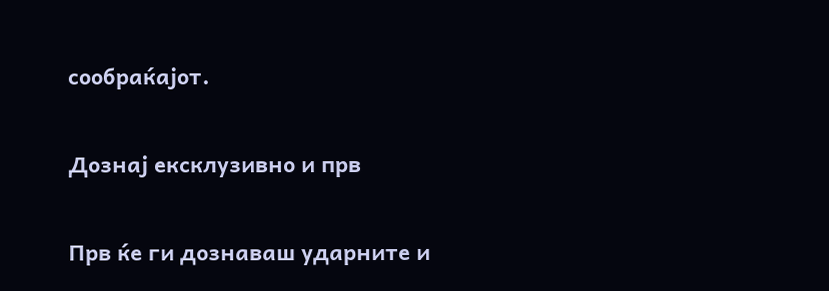сообраќајот.

Дознај ексклузивно и прв

Прв ќе ги дознаваш ударните и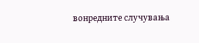вонредните случувања